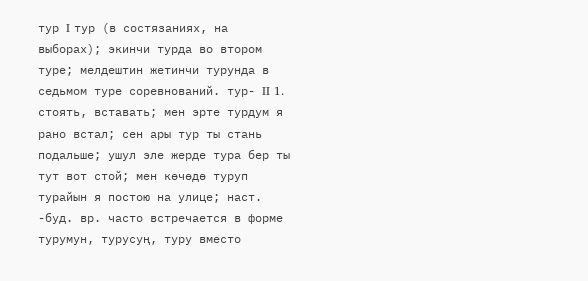тур I тур (в состязаниях, на выборах); экинчи турда во втором туре; мелдештин жетинчи турунда в седьмом туре соревнований. тур- II 1. стоять, вставать; мен эрте турдум я рано встал; сен ары тур ты стань подальше; ушул эле жерде тура бер ты тут вот стой; мен көчөдө туруп турайын я постою на улице; наст. -буд. вр. часто встречается в форме турумун, турусуң, туру вместо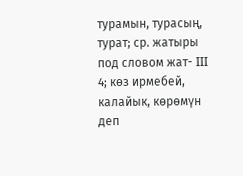турамын, турасың, турат; ср. жатыры под словом жат- III 4; көз ирмебей, калайык, көрөмүн деп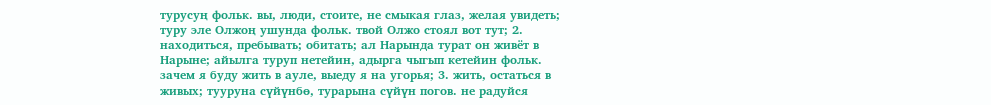турусуң фольк. вы, люди, стоите, не смыкая глаз, желая увидеть; туру эле Олжоң ушунда фольк. твой Олжо стоял вот тут; 2. находиться, пребывать; обитать; ал Нарында турат он живёт в Нарыне; айылга туруп нетейин, адырга чыгып кетейин фольк. зачем я буду жить в ауле, выеду я на угорья; 3. жить, остаться в живых; тууруна сүйүнбө, турарына сүйүн погов. не радуйся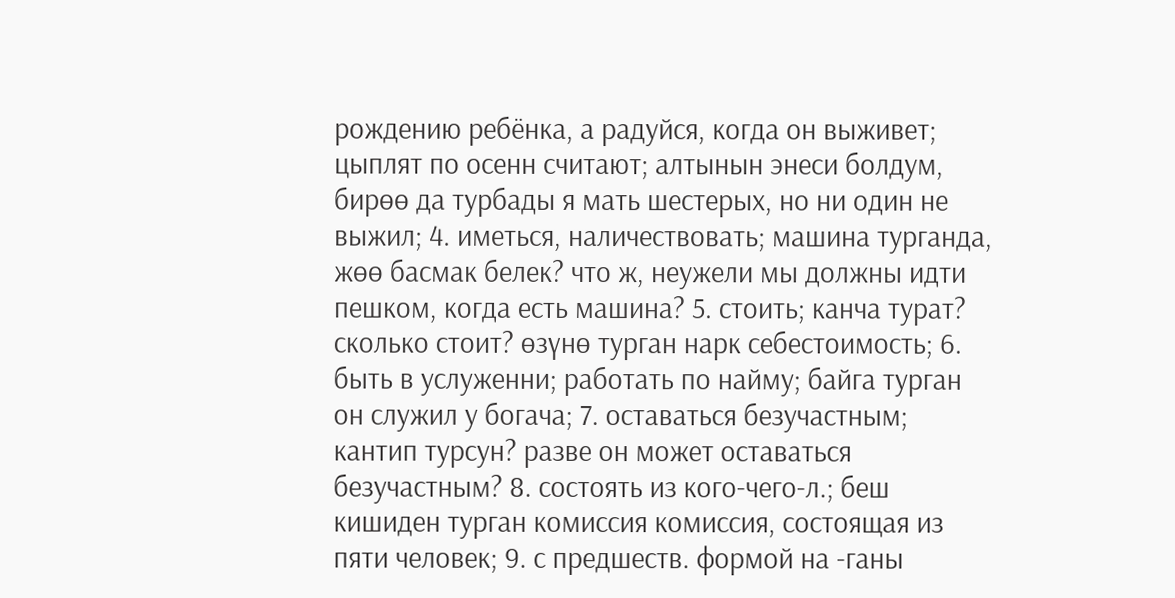рождению ребёнка, а радуйся, когда он выживет; цыплят по осенн считают; алтынын энеси болдум, бирөө да турбады я мать шестерых, но ни один не выжил; 4. иметься, наличествовать; машина турганда, жөө басмак белек? что ж, неужели мы должны идти пешком, когда есть машина? 5. стоить; канча турат? сколько стоит? өзүнө турган нарк себестоимость; 6. быть в услуженни; работать по найму; байга турган он служил у богача; 7. оставаться безучастным; кантип турсун? разве он может оставаться безучастным? 8. состоять из кого-чего-л.; беш кишиден турган комиссия комиссия, состоящая из пяти человек; 9. с предшеств. формой на -ганы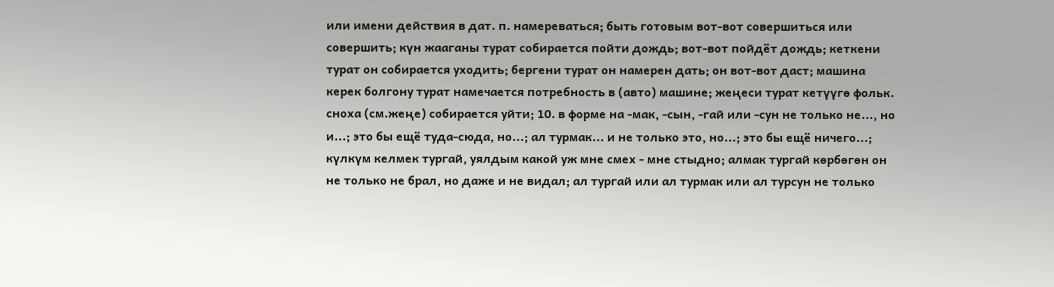или имени действия в дат. п. намереваться; быть готовым вот-вот совершиться или совершить; күн жааганы турат собирается пойти дождь; вот-вот пойдёт дождь; кеткени турат он собирается уходить; бергени турат он намерен дать; он вот-вот даст; машина керек болгону турат намечается потребность в (авто) машине; жеңеси турат кетүүгө фольк. сноха (см.жеңе) собирается уйти; 10. в форме на -мак, -сын, -гай или -сун не только не..., но и...; это бы ещё туда-сюда, но...; ал турмак... и не только это, но...; это бы ещё ничего...; күлкүм келмек тургай, уялдым какой уж мне смех - мне стыдно; алмак тургай көрбөгөн он не только не брал, но даже и не видал; ал тургай или ал турмак или ал турсун не только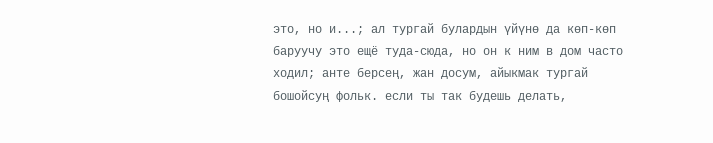это, но и...; ал тургай булардын үйүнө да көп-көп баруучу это ещё туда-сюда, но он к ним в дом часто ходил; анте берсең, жан досум, айыкмак тургай бошойсуң фольк. если ты так будешь делать,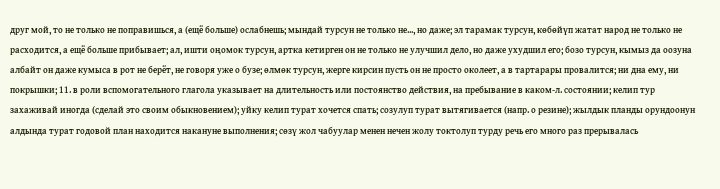друг мой, то не только не поправишься, а (ещё больше) ослабнешь; мындай турсун не только не..., но даже; эл тарамак турсун, көбөйүп жатат народ не только не расходится, а ещё больше прибывает; ал, ишти оңомок турсун, артка кетирген он не только не улучшил дело, но даже ухудшил его; бозо турсун, кымыз да оозуна албайт он даже кумыса в рот не берёт, не говоря уже о бузе; өлмөк турсун, жерге кирсин пусть он не просто околеет, а в тартарары провалится; ни дна ему, ни покрышки; 11. в роли вспомогательного глагола указывает на длительность или постоянство действия, на пребывание в каком-л. состоянии; келип тур захаживай иногда (сделай это своим обыкновением); уйку келип турат хочется спать; созулуп турат вытягивается (напр. о резине); жылдык планды орундоонун алдында турат годовой план находится накануне выполнения; сөзү жол чабуулар менен нечен жолу токтолуп турду речь его много раз прерывалась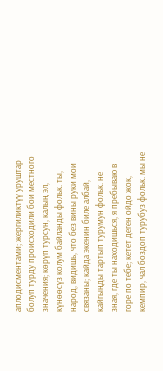аплодисментами; жергиликтүү уруштар болуп турду происходили бои местного значения; көрүп турсун, калың эл, күнөөсүз колум байланды фольк. ты, народ, видишь, что без вины руки мои связаны; кайда экенин биле албай, кайгыңды тартып турумун фольк. не зная, где ты находишься, я пребываю в горе по тебе; кетет деген ойдо жок, кемпир, чал боздоп турубуз фольк. мы не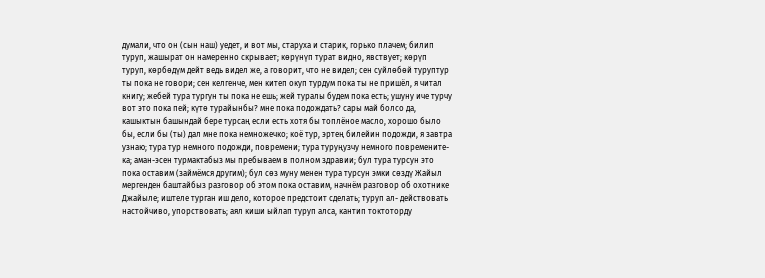думали, что он (сын наш) уедет, и вот мы, старуха и старик, горько плачем; билип туруп, жашырат он намеренно скрывает; көрүнүп турат видно, явствует; көрүп туруп, көрбөдүм дейт ведь видел же, а говорит, что не видел; сен суйлөбөй туруптур ты пока не говори; сен келгенче, мен китеп окуп турдум пока ты не пришёл, я читал книгу; жебей тура тургун ты пока не ешь; жей туралы будем пока есть; ушуну иче турчу вот это пока пей; күтө турайынбы? мне пока подождать? сары май болсо да, кашыктын башындай бере турсаң если есть хотя бы топлёное масло, хорошо было бы, если бы (ты) дал мне пока немножечко; коё тур, эртең билейин подожди, я завтра узнаю; тура тур немного подожди, повремени; тура туруңузчу немного повремените-ка; аман-эсен турмактабыз мы пребываем в полном здравии; бул тура турсун это пока оставим (займёмся другим); бул сөз муну менен тура турсун эмки сөздү Жайыл мергенден баштайбыз разговор об этом пока оставим, начнём разговор об охотнике Джайыле; иштеле турган иш дело, которое предстоит сделать; туруп ал- действовать настойчиво, упорствовать; аял киши ыйлап туруп алса, кантип токтоторду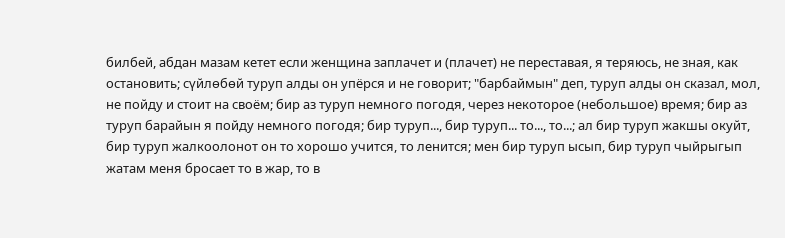билбей, абдан мазам кетет если женщина заплачет и (плачет) не переставая, я теряюсь, не зная, как остановить; сүйлөбөй туруп алды он упёрся и не говорит; "барбаймын" деп, туруп алды он сказал, мол, не пойду и стоит на своём; бир аз туруп немного погодя, через некоторое (небольшое) время; бир аз туруп барайын я пойду немного погодя; бир туруп..., бир туруп... то..., то...; ал бир туруп жакшы окуйт, бир туруп жалкоолонот он то хорошо учится, то ленится; мен бир туруп ысып, бир туруп чыйрыгып жатам меня бросает то в жар, то в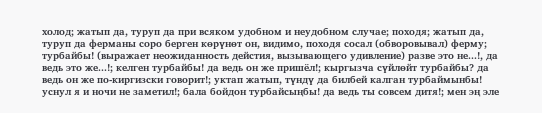холод; жатып да, туруп да при всяком удобном и неудобном случае; походя; жатып да, туруп да ферманы соро берген көрүнөт он, видимо, походя сосал (обворовывал) ферму; турбайбы! (выражает неожиданность дейстия, вызывающего удивление) разве это не...!, да ведь это же...!; келген турбайбы! да ведь он же пришёл!; кыргызча сүйлөйт турбайбы? да ведь он же по-киргизски говорит!; уктап жатып, түндү да билбей калган турбаймынбы! уснул я и ночи не заметил!; бала бойдон турбайсыңбы! да ведь ты совсем дитя!; мен эң эле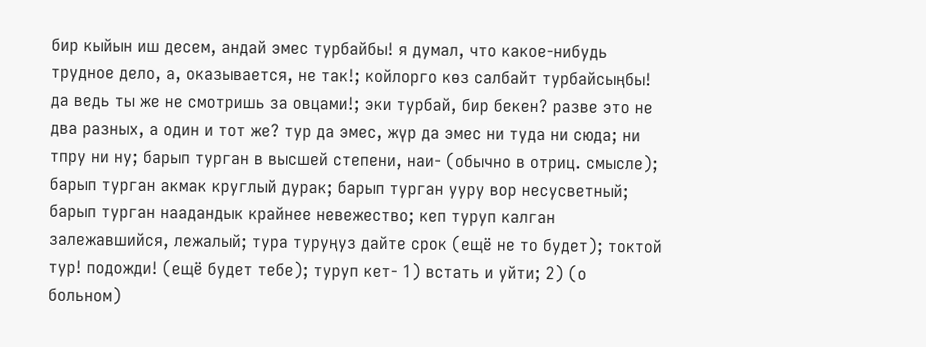бир кыйын иш десем, андай эмес турбайбы! я думал, что какое-нибудь трудное дело, а, оказывается, не так!; койлорго көз салбайт турбайсыңбы! да ведь ты же не смотришь за овцами!; эки турбай, бир бекен? разве это не два разных, а один и тот же? тур да эмес, жүр да эмес ни туда ни сюда; ни тпру ни ну; барып турган в высшей степени, наи- (обычно в отриц. смысле); барып турган акмак круглый дурак; барып турган ууру вор несусветный; барып турган наадандык крайнее невежество; кеп туруп калган залежавшийся, лежалый; тура туруңуз дайте срок (ещё не то будет); токтой тур! подожди! (ещё будет тебе); туруп кет- 1) встать и уйти; 2) (о больном)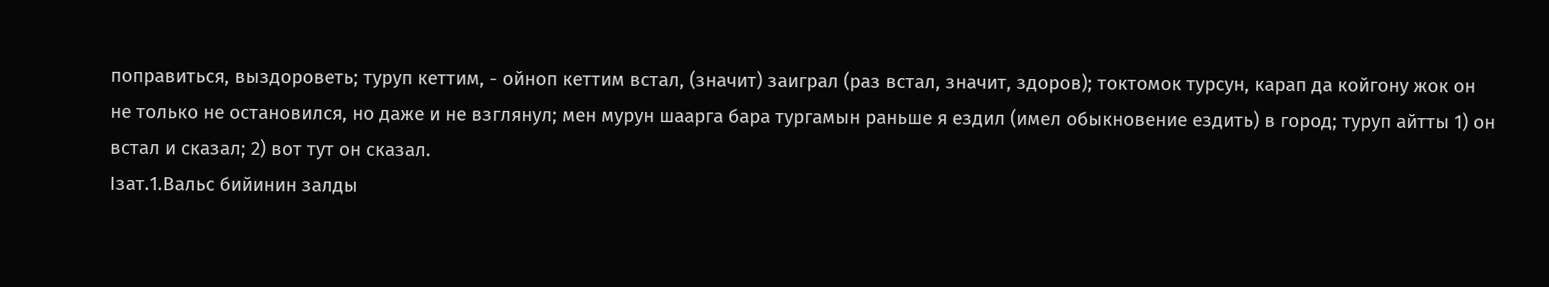поправиться, выздороветь; туруп кеттим, - ойноп кеттим встал, (значит) заиграл (раз встал, значит, здоров); токтомок турсун, карап да койгону жок он не только не остановился, но даже и не взглянул; мен мурун шаарга бара тургамын раньше я ездил (имел обыкновение ездить) в город; туруп айтты 1) он встал и сказал; 2) вот тут он сказал.
Iзат.1.Вальс бийинин залды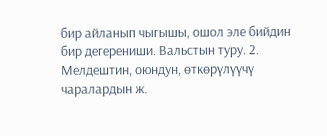бир айланып чыгышы, ошол эле бийдин бир дегерениши. Вальстын туру. 2. Мелдештин, оюндун, өткөрүлүүчү чаралардын ж.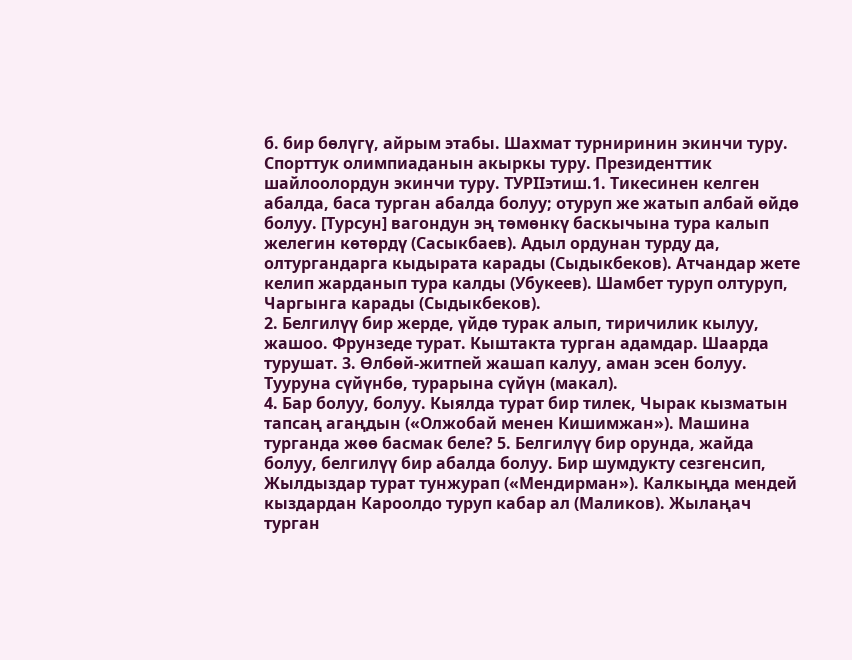б. бир бөлүгү, айрым этабы. Шахмат турниринин экинчи туру. Спорттук олимпиаданын акыркы туру. Президенттик шайлоолордун экинчи туру. ТУРIIэтиш.1. Тикесинен келген абалда, баса турган абалда болуу; отуруп же жатып албай өйдө болуу. [Турсун] вагондун эң төмөнкү баскычына тура калып желегин көтөрдү (Сасыкбаев). Адыл ордунан турду да, олтургандарга кыдырата карады (Сыдыкбеков). Атчандар жете келип жарданып тура калды (Убукеев). Шамбет туруп олтуруп, Чаргынга карады (Сыдыкбеков).
2. Белгилүү бир жерде, үйдө турак алып, тиричилик кылуу, жашоо. Фрунзеде турат. Кыштакта турган адамдар. Шаарда турушат. 3. Өлбөй-житпей жашап калуу, аман эсен болуу. Тууруна сүйүнбө, турарына сүйүн (макал).
4. Бар болуу, болуу. Кыялда турат бир тилек, Чырак кызматын тапсаң агаңдын («Олжобай менен Кишимжан»). Машина турганда жөө басмак беле? 5. Белгилүү бир орунда, жайда болуу, белгилүү бир абалда болуу. Бир шумдукту сезгенсип, Жылдыздар турат тунжурап («Мендирман»). Калкыңда мендей кыздардан Кароолдо туруп кабар ал (Маликов). Жылаңач турган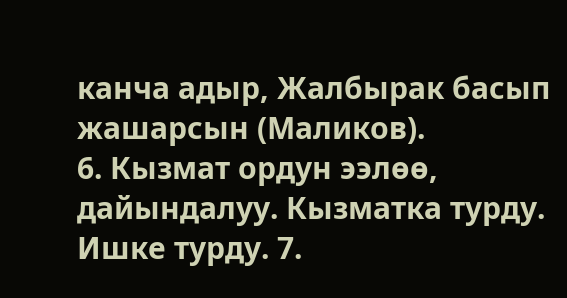канча адыр, Жалбырак басып жашарсын (Маликов).
6. Кызмат ордун ээлөө, дайындалуу. Кызматка турду. Ишке турду. 7.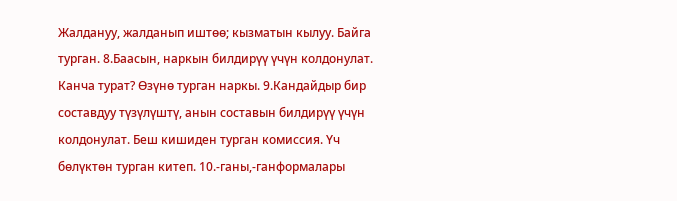Жалдануу, жалданып иштөө; кызматын кылуу. Байга турган. 8.Баасын, наркын билдирүү үчүн колдонулат. Канча турат? Өзүнө турган наркы. 9.Кандайдыр бир составдуу түзүлүштү, анын составын билдирүү үчүн колдонулат. Беш кишиден турган комиссия. Үч бөлүктөн турган китеп. 10.-ганы,-ганформалары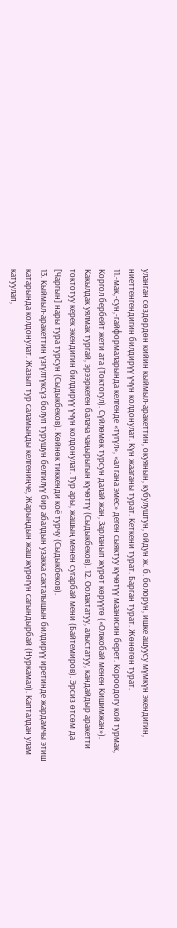уланган сөздөрдөн кийин кыймыл-аракеттин, окуянын, кубулуштун, ойдун ж. б. болорун, ишке ашуусу мүмкүн экендигин, ниеттенгендигин билдирүү үчүн колдонулат. Күн жааганы турат. Кеткени турат. Барган турат. Жөнөгөн турат. 11.-мак,-сун,-гайформаларында келгенде «түгүл», «ал гана эмес» деген сыяктуу күчөтүү маанисин берет. Короодогу кой турмак, Коргол бербейт жети ата (Токтогул). Сүйлөмөк турсун далай жан, Зарланып жүрөт көрүүгө («Олжобай менен Кишимжан»). Какылдак уялмак тургай, эрээркеген балача чаңырыгын күчөттү (Сыдыкбеков). 12. Оолактатуу, алыстатуу, кандайдыр аракетти токтотуу керек экендигин билдирүү үчүн колдонулат. Тур ары, жашың менен сугарбай мени (Байтемиров). Эрсиз өтсөм да [Чаргын] нары тура турсун (Сыдыкбеков). Көйнөк тиккенди коё турчу (Сыдыкбеков).
13. Кыймыл-аракеттин үзгүлтүксүз болуп турушун белгилүү бир абалдын узакка сакталышын билдирүү иретинде жардамчы этиш катарында колдонулат. Жазып тур саламыңды келгениңче, Жарыңдын жаш жүрөгүн сагындырбай (Нуркамал). Капталдан улам катуулап,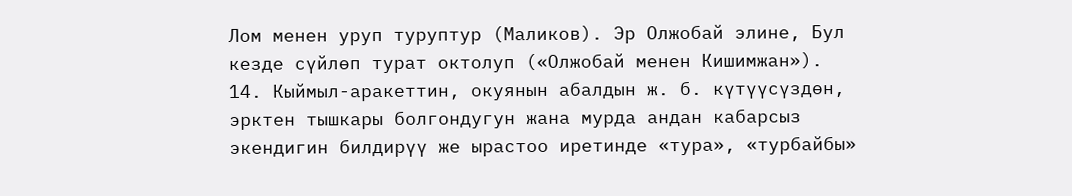Лом менен уруп туруптур (Маликов). Эр Олжобай элине, Бул кезде сүйлөп турат октолуп («Олжобай менен Кишимжан»).
14. Кыймыл-аракеттин, окуянын абалдын ж. б. күтүүсүздөн, эрктен тышкары болгондугун жана мурда андан кабарсыз экендигин билдирүү же ырастоо иретинде «тура», «турбайбы»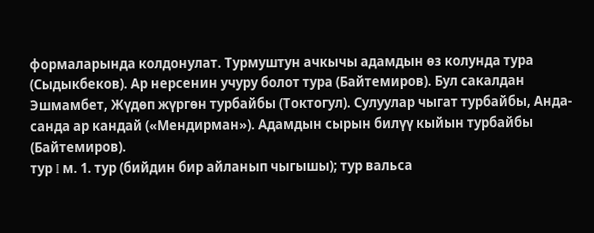формаларында колдонулат. Турмуштун ачкычы адамдын өз колунда тура (Сыдыкбеков). Ар нерсенин учуру болот тура (Байтемиров). Бул сакалдан Эшмамбет, Жүдөп жүргөн турбайбы (Токтогул). Сулуулар чыгат турбайбы, Анда-санда ар кандай («Мендирман»). Адамдын сырын билүү кыйын турбайбы (Байтемиров).
тур I м. 1. тур (бийдин бир айланып чыгышы); тур вальса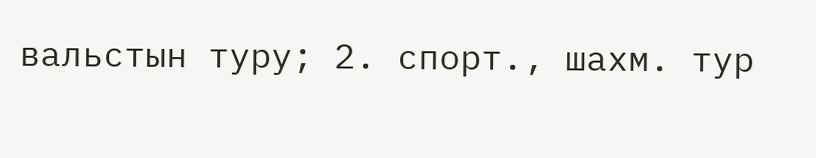вальстын туру; 2. спорт., шахм. тур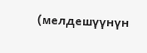(мелдешүүнүн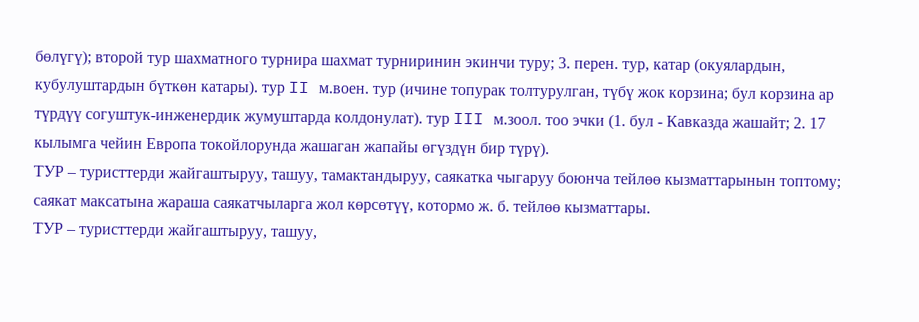бөлүгү); второй тур шахматного турнира шахмат турниринин экинчи туру; 3. перен. тур, катар (окуялардын, кубулуштардын бүткөн катары). тур II м.воен. тур (ичине топурак толтурулган, түбү жок корзина; бул корзина ар түрдүү согуштук-инженердик жумуштарда колдонулат). тур III м.зоол. тоо эчки (1. бул - Кавказда жашайт; 2. 17 кылымга чейин Европа токойлорунда жашаган жапайы өгүздүн бир түрү).
ТУР – туристтерди жайгаштыруу, ташуу, тамактандыруу, саякатка чыгаруу боюнча тейлөө кызматтарынын топтому; саякат максатына жараша саякатчыларга жол көрсөтүү, котормо ж. б. тейлөө кызматтары.
ТУР – туристтерди жайгаштыруу, ташуу,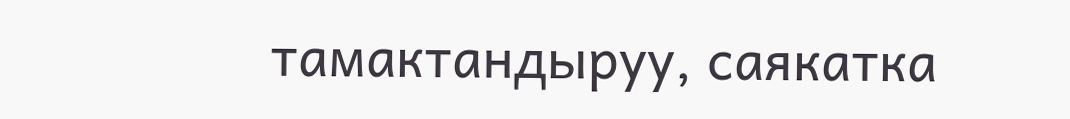тамактандыруу, саякатка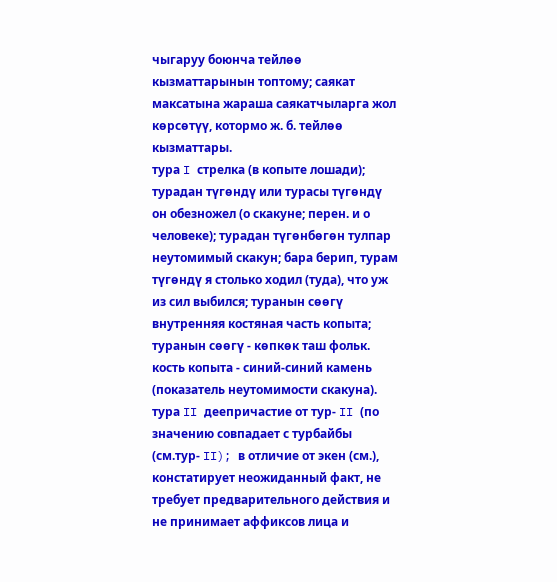чыгаруу боюнча тейлөө кызматтарынын топтому; саякат максатына жараша саякатчыларга жол көрсөтүү, котормо ж. б. тейлөө кызматтары.
тура I стрелка (в копыте лошади); турадан түгөндү или турасы түгөндү он обезножел (о скакуне; перен. и о человеке); турадан түгөнбөгөн тулпар неутомимый скакун; бара берип, турам түгөндү я столько ходил (туда), что уж из сил выбился; туранын сөөгү внутренняя костяная часть копыта; туранын сөөгү - көпкөк таш фольк. кость копыта - синий-синий камень (показатель неутомимости скакуна). тура II деепричастие от тур- II (по значению совпадает с турбайбы (см.тур- II); в отличие от экен (см.), констатирует неожиданный факт, не требует предварительного действия и не принимает аффиксов лица и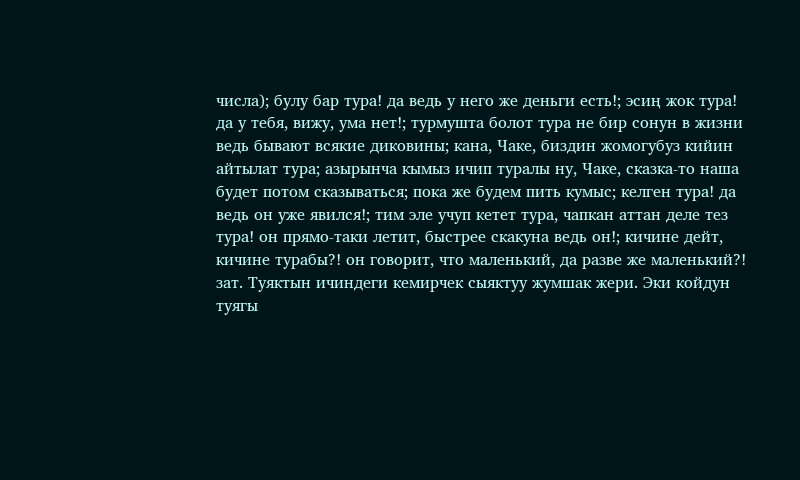числа); булу бар тура! да ведь у него же деньги есть!; эсиң жок тура! да у тебя, вижу, ума нет!; турмушта болот тура не бир сонун в жизни ведь бывают всякие диковины; кана, Чаке, биздин жомогубуз кийин айтылат тура; азырынча кымыз ичип туралы ну, Чаке, сказка-то наша будет потом сказываться; пока же будем пить кумыс; келген тура! да ведь он уже явился!; тим эле учуп кетет тура, чапкан аттан деле тез тура! он прямо-таки летит, быстрее скакуна ведь он!; кичине дейт, кичине турабы?! он говорит, что маленький, да разве же маленький?!
зат. Туяктын ичиндеги кемирчек сыяктуу жумшак жери. Эки койдун туягы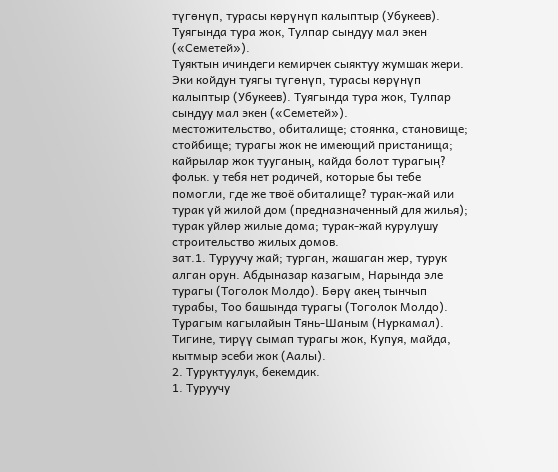түгөнүп, турасы көрүнүп калыптыр (Убукеев). Туягында тура жок, Тулпар сындуу мал экен («Семетей»).
Туяктын ичиндеги кемирчек сыяктуу жумшак жери. Эки койдун туягы түгөнүп, турасы көрүнүп калыптыр (Убукеев). Туягында тура жок, Тулпар сындуу мал экен («Семетей»).
местожительство, обиталище; стоянка, становище; стойбище; турагы жок не имеющий пристанища; кайрылар жок тууганың, кайда болот турагың? фольк. у тебя нет родичей, которые бы тебе помогли, где же твоё обиталище? турак-жай или турак үй жилой дом (предназначенный для жилья); турак уйлөр жилые дома; турак-жай курулушу строительство жилых домов.
зат.1. Туруучу жай; турган, жашаган жер, турук алган орун. Абдыназар казагым, Нарында эле турагы (Тоголок Молдо). Бөрү акең тынчып турабы, Тоо башында турагы (Тоголок Молдо). Турагым кагылайын Тянь-Шаным (Нуркамал). Тигине, тирүү сымап турагы жок, Купуя, майда, кытмыр эсеби жок (Аалы).
2. Туруктуулук, бекемдик.
1. Туруучу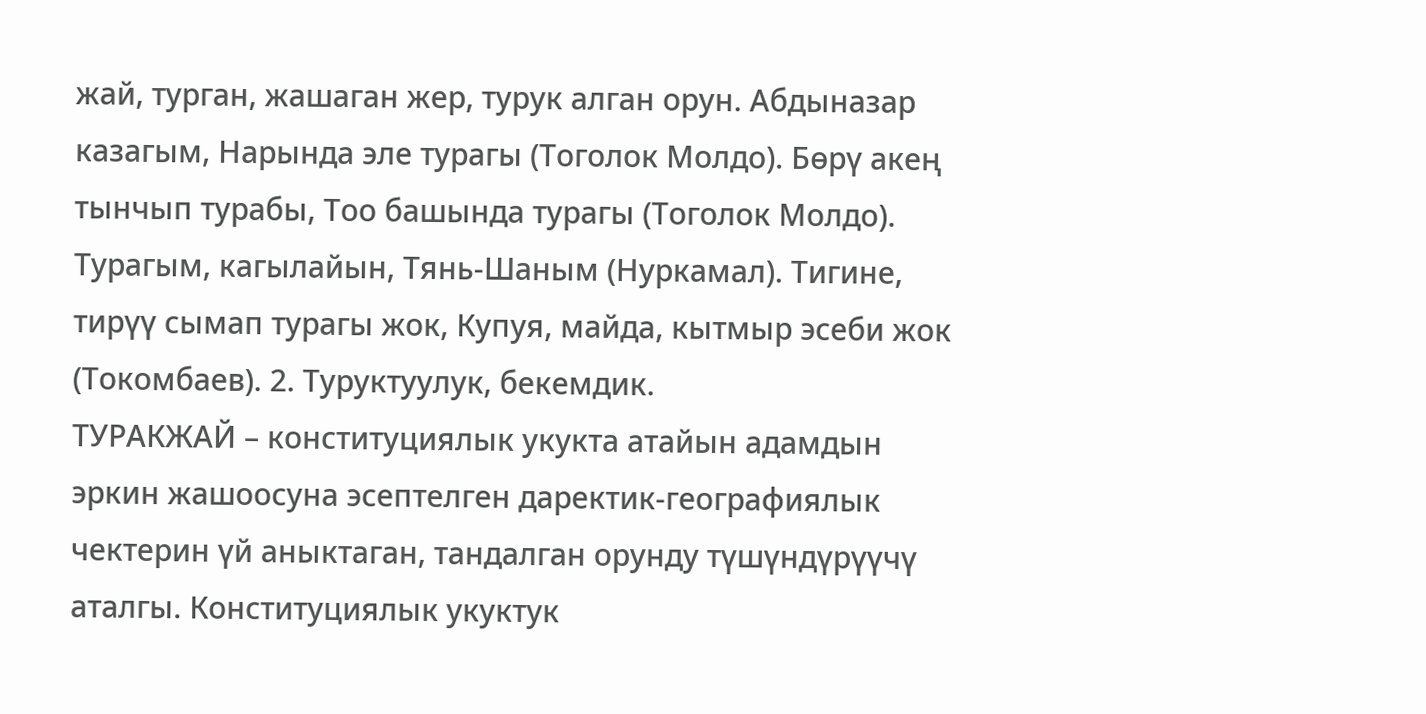жай, турган, жашаган жер, турук алган орун. Абдыназар казагым, Нарында эле турагы (Тоголок Молдо). Бөрү акең тынчып турабы, Тоо башында турагы (Тоголок Молдо). Турагым, кагылайын, Тянь-Шаным (Нуркамал). Тигине, тирүү сымап турагы жок, Купуя, майда, кытмыр эсеби жок (Токомбаев). 2. Туруктуулук, бекемдик.
ТУРАКЖАЙ – конституциялык укукта атайын адамдын эркин жашоосуна эсептелген даректик-географиялык чектерин үй аныктаган, тандалган орунду түшүндүрүүчү аталгы. Конституциялык укуктук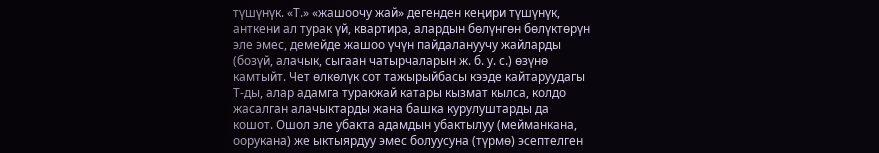түшүнүк. «Т.» «жашоочу жай» дегенден кеңири түшүнүк, анткени ал турак үй, квартира, алардын бөлүнгөн бөлүктөрүн эле эмес, демейде жашоо үчүн пайдалануучу жайларды (бозүй, алачык, сыгаан чатырчаларын ж. б. у. с.) өзүнө камтыйт. Чет өлкөлүк сот тажырыйбасы кээде кайтаруудагы Т-ды, алар адамга туракжай катары кызмат кылса, колдо жасалган алачыктарды жана башка курулуштарды да кошот. Ошол эле убакта адамдын убактылуу (мейманкана, оорукана) же ыктыярдуу эмес болуусуна (түрмө) эсептелген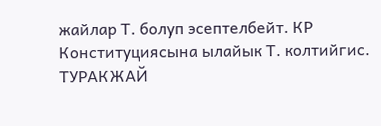жайлар Т. болуп эсептелбейт. КР Конституциясына ылайык Т. колтийгис.
ТУРАКЖАЙ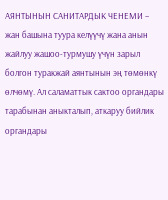АЯНТЫНЫН САНИТАРДЫК ЧЕНЕМИ – жан башына туура келүүчү жана анын жайлуу жашоо-турмушу үчүн зарыл болгон туракжай аянтынын эң төмөнкү өлчөмү. Ал саламаттык сактоо органдары тарабынан аныкталып, аткаруу бийлик органдары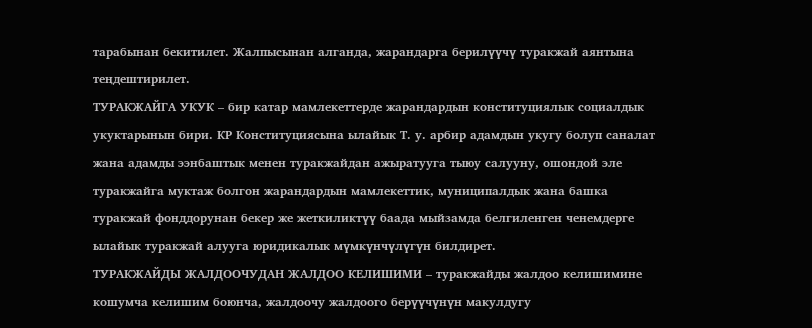тарабынан бекитилет. Жалпысынан алганда, жарандарга берилүүчү туракжай аянтына теңдештирилет.
ТУРАКЖАЙГА УКУК – бир катар мамлекеттерде жарандардын конституциялык социалдык укуктарынын бири. КР Конституциясына ылайык Т. у. арбир адамдын укугу болуп саналат жана адамды ээнбаштык менен туракжайдан ажыратууга тыюу салууну, ошондой эле туракжайга муктаж болгон жарандардын мамлекеттик, муниципалдык жана башка туракжай фонддорунан бекер же жеткиликтүү баада мыйзамда белгиленген ченемдерге ылайык туракжай алууга юридикалык мүмкүнчүлүгүн билдирет.
ТУРАКЖАЙДЫ ЖАЛДООЧУДАН ЖАЛДОО КЕЛИШИМИ – туракжайды жалдоо келишимине кошумча келишим боюнча, жалдоочу жалдоого берүүчүнүн макулдугу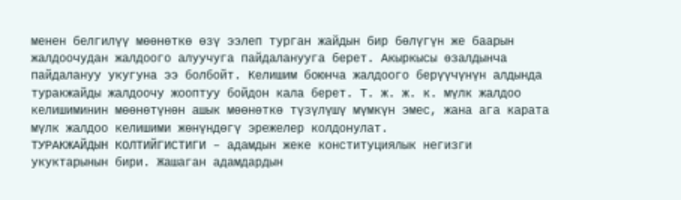менен белгилүү мөөнөткө өзү ээлеп турган жайдын бир бөлүгүн же баарын жалдоочудан жалдоого алуучуга пайдаланууга берет. Акыркысы өзалдынча пайдалануу укугуна ээ болбойт. Келишим боюнча жалдоого берүүчүнүн алдында туракжайды жалдоочу жооптуу бойдон кала берет. Т. ж. ж. к. мүлк жалдоо келишиминин мөөнөтүнөн ашык мөөнөткө түзүлүшү мүмкүн эмес, жана ага карата мүлк жалдоо келишими жөнүндөгү эрежелер колдонулат.
ТУРАКЖАЙДЫН КОЛТИЙГИСТИГИ – адамдын жеке конституциялык негизги укуктарынын бири. Жашаган адамдардын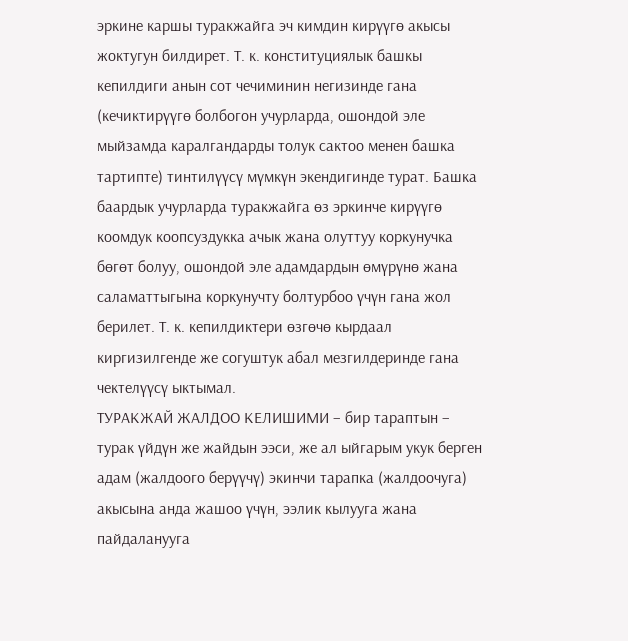эркине каршы туракжайга эч кимдин кирүүгө акысы жоктугун билдирет. Т. к. конституциялык башкы кепилдиги анын сот чечиминин негизинде гана (кечиктирүүгө болбогон учурларда, ошондой эле мыйзамда каралгандарды толук сактоо менен башка тартипте) тинтилүүсү мүмкүн экендигинде турат. Башка баардык учурларда туракжайга өз эркинче кирүүгө коомдук коопсуздукка ачык жана олуттуу коркунучка бөгөт болуу, ошондой эле адамдардын өмүрүнө жана саламаттыгына коркунучту болтурбоо үчүн гана жол берилет. Т. к. кепилдиктери өзгөчө кырдаал киргизилгенде же согуштук абал мезгилдеринде гана чектелүүсү ыктымал.
ТУРАКЖАЙ ЖАЛДОО КЕЛИШИМИ – бир тараптын – турак үйдүн же жайдын ээси, же ал ыйгарым укук берген адам (жалдоого берүүчү) экинчи тарапка (жалдоочуга) акысына анда жашоо үчүн, ээлик кылууга жана пайдаланууга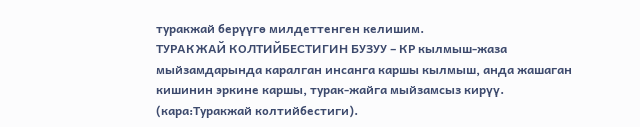туракжай берүүгө милдеттенген келишим.
ТУРАКЖАЙ КОЛТИЙБЕСТИГИН БУЗУУ – КР кылмыш-жаза мыйзамдарында каралган инсанга каршы кылмыш, анда жашаган кишинин эркине каршы, турак-жайга мыйзамсыз кирүү. (кара:Туракжай колтийбестиги).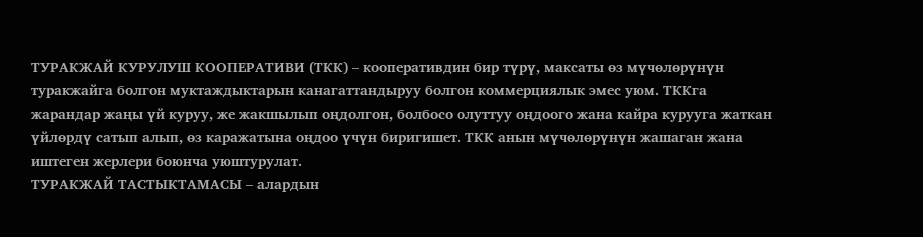ТУРАКЖАЙ КУРУЛУШ КООПЕРАТИВИ (ТКК) – кооперативдин бир түрү, максаты өз мүчөлөрүнүн туракжайга болгон муктаждыктарын канагаттандыруу болгон коммерциялык эмес уюм. ТККга жарандар жаңы үй куруу, же жакшылып оңдолгон, болбосо олуттуу оңдоого жана кайра курууга жаткан үйлөрдү сатып алып, өз каражатына оңдоо үчүн биригишет. ТКК анын мүчөлөрүнүн жашаган жана иштеген жерлери боюнча уюштурулат.
ТУРАКЖАЙ ТАСТЫКТАМАСЫ – алардын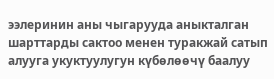ээлеринин аны чыгарууда аныкталган шарттарды сактоо менен туракжай сатып алууга укуктуулугун күбөлөөчү баалуу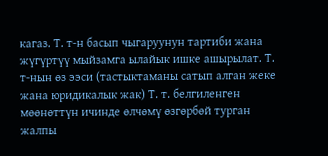кагаз. Т. т-н басып чыгаруунун тартиби жана жүгүртүү мыйзамга ылайык ишке ашырылат. Т. т-нын өз ээси (тастыктаманы сатып алган жеке жана юридикалык жак) Т. т. белгиленген мөөнөттүн ичинде өлчөмү өзгөрбөй турган жалпы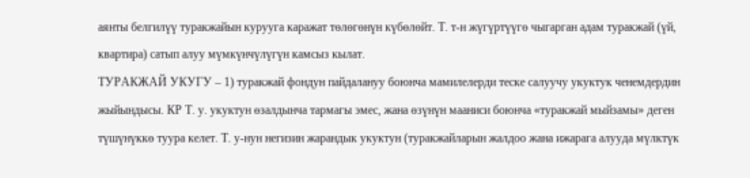аянты белгилүү туракжайын курууга каражат төлөгөнүн күбөлөйт. Т. т-н жүгүртүүгө чыгарган адам туракжай (үй, квартира) сатып алуу мүмкүнчүлүгүн камсыз кылат.
ТУРАКЖАЙ УКУГУ – 1) туракжай фондун пайдалануу боюнча мамилелерди теске салуучу укуктук ченемдердин жыйындысы. КР Т. у. укуктун өзалдынча тармагы эмес, жана өзүнүн мааниси боюнча «туракжай мыйзамы» деген түшүнүккө туура келет. Т. у-нун негизин жарандык укуктун (туракжайларын жалдоо жана ижарага алууда мүлктүк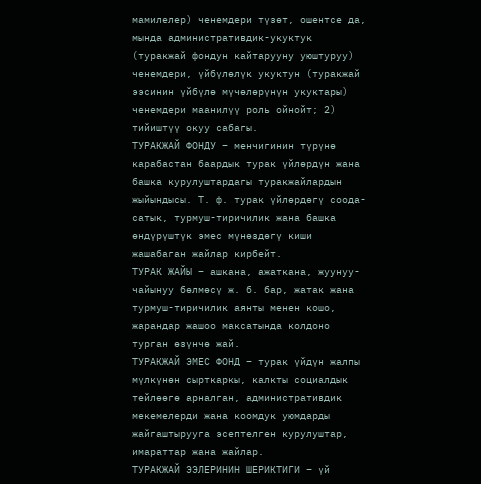мамилелер) ченемдери түзөт, ошентсе да, мында административдик-укуктук (туракжай фондун кайтарууну уюштуруу) ченемдери, үйбүлөлүк укуктун (туракжай ээсинин үйбүлө мүчөлөрүнүн укуктары) ченемдери маанилүү роль ойнойт; 2) тийиштүү окуу сабагы.
ТУРАКЖАЙ ФОНДУ – менчигинин түрүнө карабастан баардык турак үйлөрдүн жана башка курулуштардагы туракжайлардын жыйындысы. Т. ф. турак үйлөрдөгү соода-сатык, турмуш-тиричилик жана башка өндүрүштүк эмес мүнөздөгү киши жашабаган жайлар кирбейт.
ТУРАК ЖАЙЫ – ашкана, ажаткана, жуунуу-чайынуу бөлмөсү ж. б. бар, жатак жана турмуш-тиричилик аянты менен кошо, жарандар жашоо максатында колдоно турган өзүнчө жай.
ТУРАКЖАЙ ЭМЕС ФОНД – турак үйдүн жалпы мүлкүнөн сырткаркы, калкты социалдык тейлөөгө арналган, административдик мекемелерди жана коомдук уюмдарды жайгаштырууга эсептелген курулуштар, имараттар жана жайлар.
ТУРАКЖАЙ ЭЭЛЕРИНИН ШЕРИКТИГИ – үй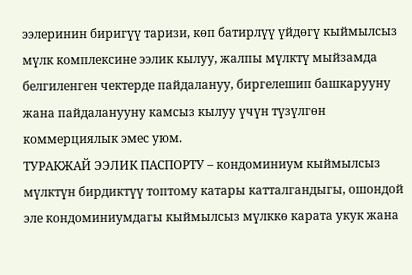ээлеринин биригүү таризи, көп батирлүү үйдөгү кыймылсыз мүлк комплексине ээлик кылуу, жалпы мүлктү мыйзамда белгиленген чектерде пайдалануу, биргелешип башкарууну жана пайдаланууну камсыз кылуу үчүн түзүлгөн коммерциялык эмес уюм.
ТУРАКЖАЙ ЭЭЛИК ПАСПОРТУ – кондоминиум кыймылсыз мүлктүн бирдиктүү топтому катары катталгандыгы, ошондой эле кондоминиумдагы кыймылсыз мүлккө карата укук жана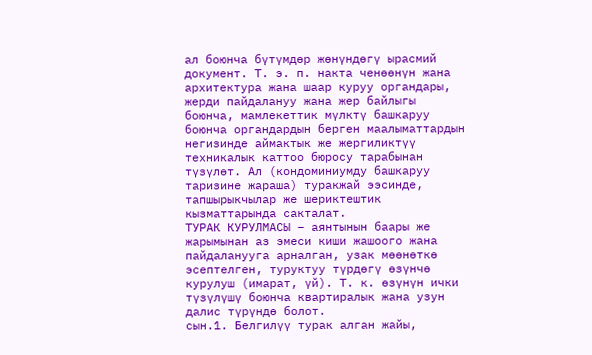ал боюнча бүтүмдөр жөнүндөгү ырасмий документ. Т. э. п. накта ченөөнүн жана архитектура жана шаар куруу органдары, жерди пайдалануу жана жер байлыгы боюнча, мамлекеттик мүлктү башкаруу боюнча органдардын берген маалыматтардын негизинде аймактык же жергиликтүү техникалык каттоо бюросу тарабынан түзүлөт. Ал (кондоминиумду башкаруу таризине жараша) туракжай ээсинде, тапшырыкчылар же шериктештик кызматтарында сакталат.
ТУРАК КУРУЛМАСЫ – аянтынын баары же жарымынан аз эмеси киши жашоого жана пайдаланууга арналган, узак мөөнөткө эсептелген, туруктуу түрдөгү өзүнчө курулуш (имарат, үй). Т. к. өзүнүн ички түзүлүшү боюнча квартиралык жана узун далис түрүндө болот.
сын.1. Белгилүү турак алган жайы,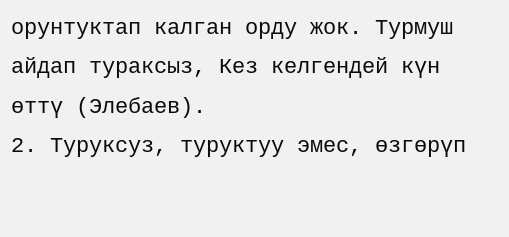орунтуктап калган орду жок. Турмуш айдап тураксыз, Кез келгендей күн өттү (Элебаев).
2. Туруксуз, туруктуу эмес, өзгөрүп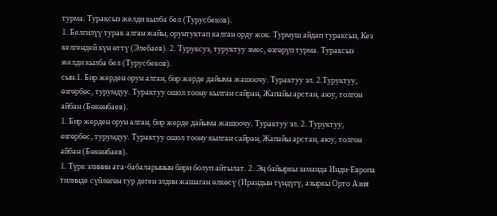турма. Тураксыз желди кылба бел (Турусбеков).
1. Белгилүү турак алган жайы, орунтуктап калган орду жок. Турмуш айдап тураксыз, Кез келгендей күн өттү (Элебаев). 2. Туруксуз, туруктуу эмес, өзгөрүп турма. Тураксыз желди кылба бел (Турусбеков).
сын.1. Бир жерден орун алган, бир жерде дайыма жашоочу. Турактуу эл. 2.Туруктуу, өзгөрбөс, турумдуу. Турактуу ошол тоону кылган сайран, Жапайы арстан, аюу, толгон айбан (Бөкөнбаев).
1. Бир жерден орун алган, бир жерде дайыма жашоочу. Турактуу эл. 2. Туруктуу, өзгөрбөс, турумдуу. Турактуу ошол тоону кылган сайран, Жапайы арстан, аюу, толгон айбан (Бөкөнбаев).
1. Түрк элинин ата-бабаларынын бири болуп айтылат. 2. Эң байыркы заманда Инди-Европа тилинде сүйлөгөн тур деген элдин жашаган өлкөсү (Ирандын түндүгү, азыркы Орто Азия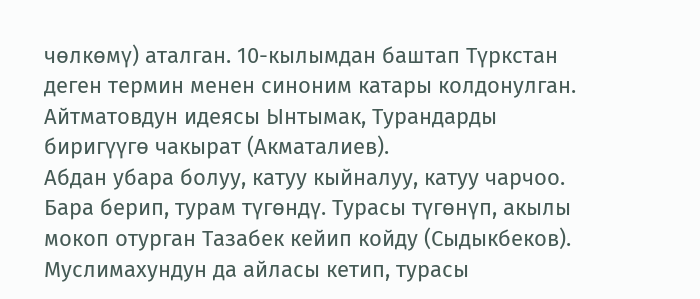чөлкөмү) аталган. 10-кылымдан баштап Түркстан деген термин менен синоним катары колдонулган. Айтматовдун идеясы Ынтымак, Турандарды биригүүгө чакырат (Акматалиев).
Абдан убара болуу, катуу кыйналуу, катуу чарчоо. Бара берип, турам түгөндү. Турасы түгөнүп, акылы мокоп отурган Тазабек кейип койду (Сыдыкбеков). Муслимахундун да айласы кетип, турасы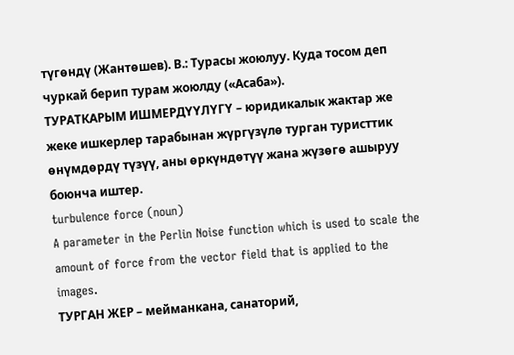түгөндү (Жантөшев). В.: Турасы жоюлуу. Куда тосом деп чуркай берип турам жоюлду («Асаба»).
ТУРАТКАРЫМ ИШМЕРДҮҮЛҮГҮ – юридикалык жактар же жеке ишкерлер тарабынан жүргүзүлө турган туристтик өнүмдөрдү түзүү, аны өркүндөтүү жана жүзөгө ашыруу боюнча иштер.
turbulence force (noun)
A parameter in the Perlin Noise function which is used to scale the amount of force from the vector field that is applied to the images.
ТУРГАН ЖЕР – мейманкана, санаторий,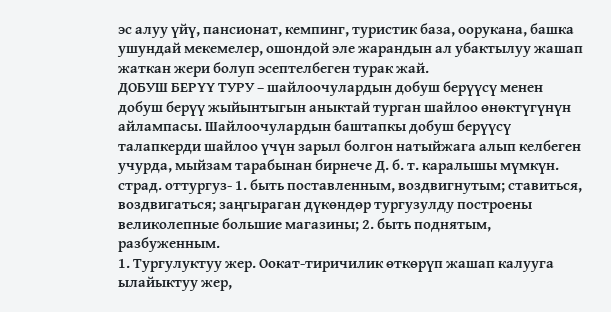эс алуу үйү, пансионат, кемпинг, туристик база, оорукана, башка ушундай мекемелер, ошондой эле жарандын ал убактылуу жашап жаткан жери болуп эсептелбеген турак жай.
ДОБУШ БЕРҮҮ ТУРУ – шайлоочулардын добуш берүүсү менен добуш берүү жыйынтыгын аныктай турган шайлоо өнөктүгүнүн айлампасы. Шайлоочулардын баштапкы добуш берүүсү талапкерди шайлоо үчүн зарыл болгон натыйжага алып келбеген учурда, мыйзам тарабынан бирнече Д. б. т. каралышы мүмкүн.
страд. оттургуз- 1. быть поставленным, воздвигнутым; ставиться, воздвигаться; заңгыраган дүкөндөр тургузулду построены великолепные большие магазины; 2. быть поднятым, разбуженным.
1. Тургулуктуу жер. Оокат-тиричилик өткөрүп жашап калууга ылайыктуу жер,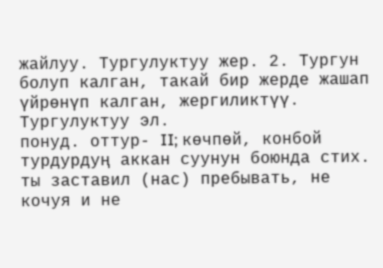жайлуу. Тургулуктуу жер. 2. Тургун болуп калган, такай бир жерде жашап үйрөнүп калган, жергиликтүү. Тургулуктуу эл.
понуд. оттур- II; көчпөй, конбой турдурдуң аккан суунун боюнда стих. ты заставил (нас) пребывать, не кочуя и не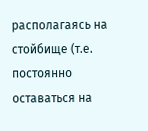располагаясь на стойбище (т.е. постоянно оставаться на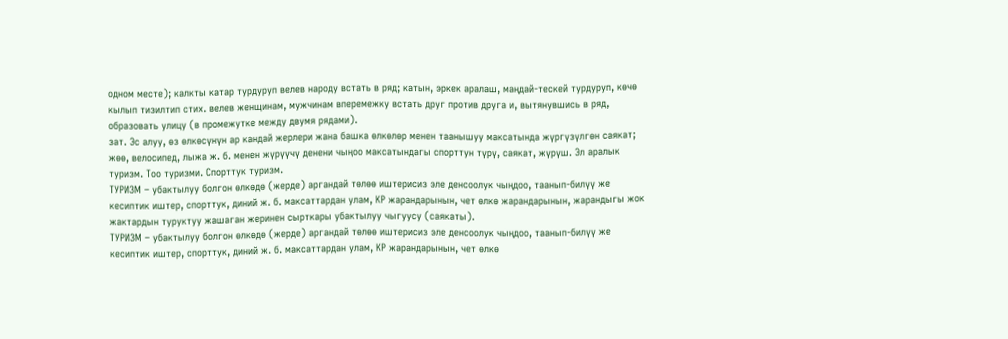одном месте); калкты катар турдуруп велев народу встать в ряд; катын, эркек аралаш, маңдай-тескей турдуруп, көчө кылып тизилтип стих. велев женщинам, мужчинам вперемежку встать друг против друга и, вытянувшись в ряд, образовать улицу (в промежутке между двумя рядами).
зат. Эс алуу, өз өлкөсүнүн ар кандай жерлери жана башка өлкөлөр менен таанышуу максатында жүргүзүлгөн саякат; жөө, велосипед, лыжа ж. б. менен жүрүүчү денени чыңоо максатындагы спорттун түрү, саякат, жүрүш. Эл аралык туризм. Тоо туризми. Спорттук туризм.
ТУРИЗМ – убактылуу болгон өлкөдө (жерде) аргандай төлөө иштерисиз эле денсоолук чыңдоо, таанып-билүү же кесиптик иштер, спорттук, диний ж. б. максаттардан улам, КР жарандарынын, чет өлкө жарандарынын, жарандыгы жок жактардын туруктуу жашаган жеринен сырткары убактылуу чыгуусу (саякаты).
ТУРИЗМ – убактылуу болгон өлкөдө (жерде) аргандай төлөө иштерисиз эле денсоолук чыңдоо, таанып-билүү же кесиптик иштер, спорттук, диний ж. б. максаттардан улам, КР жарандарынын, чет өлкө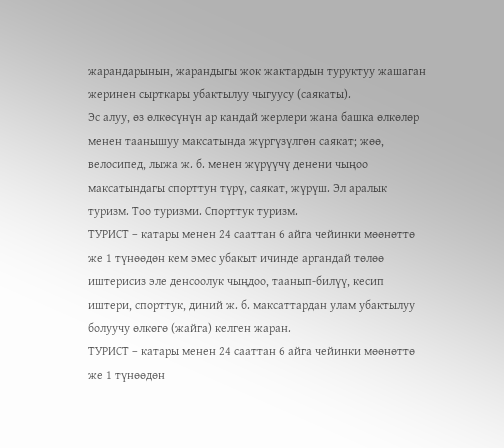жарандарынын, жарандыгы жок жактардын туруктуу жашаган жеринен сырткары убактылуу чыгуусу (саякаты).
Эс алуу, өз өлкөсүнүн ар кандай жерлери жана башка өлкөлөр менен таанышуу максатында жүргүзүлгөн саякат; жөө, велосипед, лыжа ж. б. менен жүрүүчү денени чыңоо максатындагы спорттун түрү, саякат, жүрүш. Эл аралык туризм. Тоо туризми. Спорттук туризм.
ТУРИСТ – катары менен 24 сааттан 6 айга чейинки мөөнөттө же 1 түнөөдөн кем эмес убакыт ичинде аргандай төлөө иштерисиз эле денсоолук чыңдоо, таанып-билүү, кесип иштери, спорттук, диний ж. б. максаттардан улам убактылуу болуучу өлкөгө (жайга) келген жаран.
ТУРИСТ – катары менен 24 сааттан 6 айга чейинки мөөнөттө же 1 түнөөдөн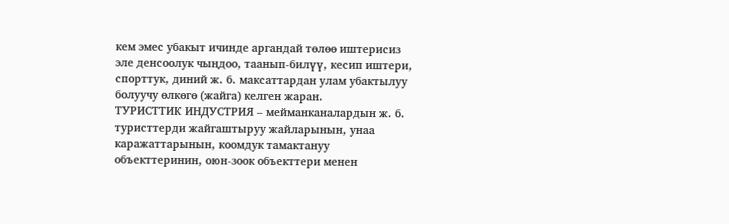кем эмес убакыт ичинде аргандай төлөө иштерисиз эле денсоолук чыңдоо, таанып-билүү, кесип иштери, спорттук, диний ж. б. максаттардан улам убактылуу болуучу өлкөгө (жайга) келген жаран.
ТУРИСТТИК ИНДУСТРИЯ – мейманканалардын ж. б. туристтерди жайгаштыруу жайларынын, унаа каражаттарынын, коомдук тамактануу объекттеринин, оюн-зоок объекттери менен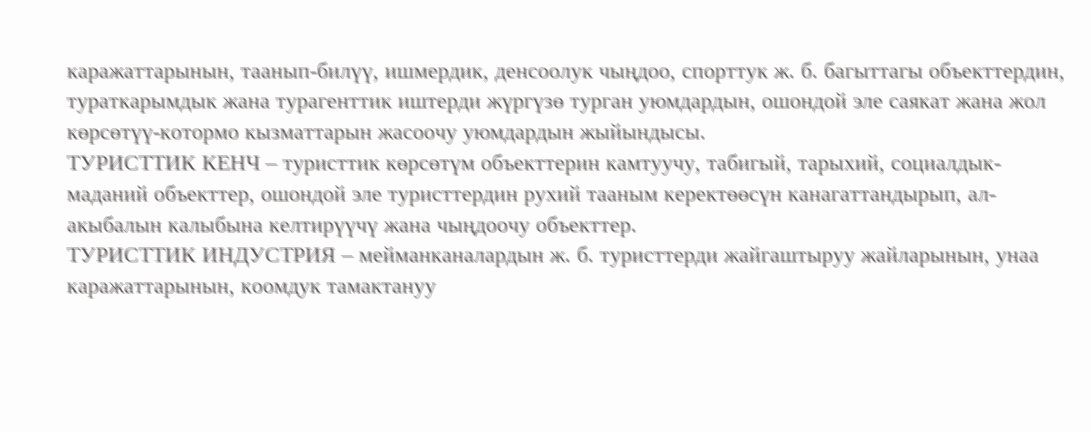каражаттарынын, таанып-билүү, ишмердик, денсоолук чыңдоо, спорттук ж. б. багыттагы объекттердин, тураткарымдык жана турагенттик иштерди жүргүзө турган уюмдардын, ошондой эле саякат жана жол көрсөтүү-котормо кызматтарын жасоочу уюмдардын жыйындысы.
ТУРИСТТИК КЕНЧ – туристтик көрсөтүм объекттерин камтуучу, табигый, тарыхий, социалдык-маданий объекттер, ошондой эле туристтердин рухий тааным керектөөсүн канагаттандырып, ал-акыбалын калыбына келтирүүчү жана чыңдоочу объекттер.
ТУРИСТТИК ИНДУСТРИЯ – мейманканалардын ж. б. туристтерди жайгаштыруу жайларынын, унаа каражаттарынын, коомдук тамактануу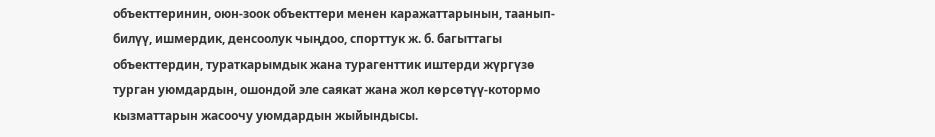объекттеринин, оюн-зоок объекттери менен каражаттарынын, таанып-билүү, ишмердик, денсоолук чыңдоо, спорттук ж. б. багыттагы объекттердин, тураткарымдык жана турагенттик иштерди жүргүзө турган уюмдардын, ошондой эле саякат жана жол көрсөтүү-котормо кызматтарын жасоочу уюмдардын жыйындысы.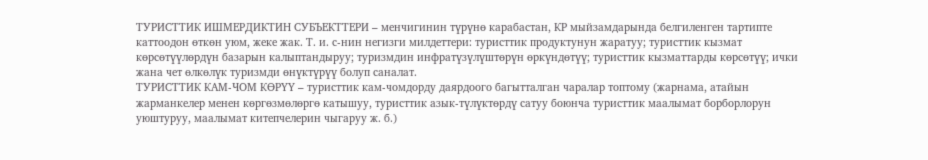ТУРИСТТИК ИШМЕРДИКТИН СУБЪЕКТТЕРИ – менчигинин түрүнө карабастан, КР мыйзамдарында белгиленген тартипте каттоодон өткөн уюм, жеке жак. Т. и. с-нин негизги милдеттери: туристтик продуктунун жаратуу; туристтик кызмат көрсөтүүлөрдүн базарын калыптандыруу; туризмдин инфратүзүлүштөрүн өркүндөтүү; туристтик кызматтарды көрсөтүү; ички жана чет өлкөлүк туризмди өнүктүрүү болуп саналат.
ТУРИСТТИК КАМ-ЧОМ КӨРҮҮ – туристтик кам-чомдорду даярдоого багытталган чаралар топтому (жарнама, атайын жарманкелер менен көргөзмөлөргө катышуу, туристтик азык-түлүктөрдү сатуу боюнча туристтик маалымат борборлорун уюштуруу, маалымат китепчелерин чыгаруу ж. б.)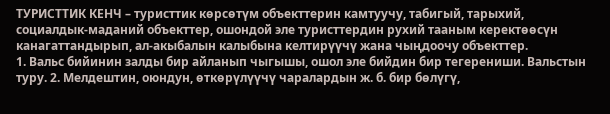ТУРИСТТИК КЕНЧ – туристтик көрсөтүм объекттерин камтуучу, табигый, тарыхий, социалдык-маданий объекттер, ошондой эле туристтердин рухий тааным керектөөсүн канагаттандырып, ал-акыбалын калыбына келтирүүчү жана чыңдоочу объекттер.
1. Вальс бийинин залды бир айланып чыгышы, ошол эле бийдин бир тегерениши. Вальстын туру. 2. Мелдештин, оюндун, өткөрүлүүчү чаралардын ж. б. бир бөлүгү,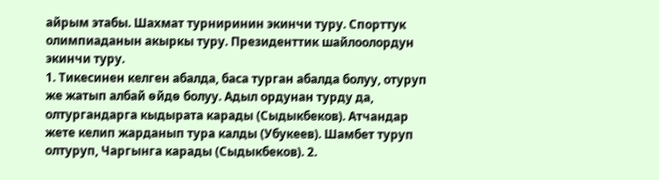айрым этабы. Шахмат турниринин экинчи туру. Спорттук олимпиаданын акыркы туру. Президенттик шайлоолордун экинчи туру.
1. Тикесинен келген абалда, баса турган абалда болуу, отуруп же жатып албай өйдө болуу. Адыл ордунан турду да, олтургандарга кыдырата карады (Сыдыкбеков). Атчандар жете келип жарданып тура калды (Убукеев). Шамбет туруп олтуруп, Чаргынга карады (Сыдыкбеков). 2.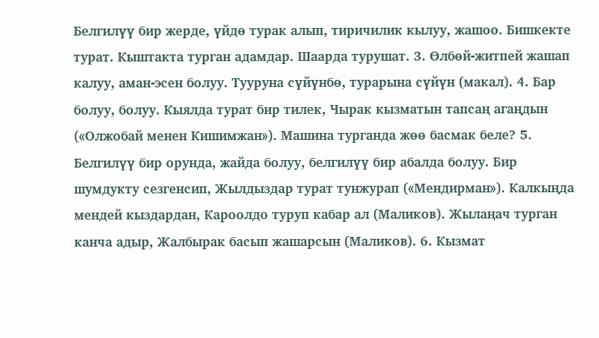Белгилүү бир жерде, үйдө турак алып, тиричилик кылуу, жашоо. Бишкекте турат. Кыштакта турган адамдар. Шаарда турушат. 3. Өлбөй-житпей жашап калуу, аман-эсен болуу. Тууруна сүйүнбө, турарына сүйүн (макал). 4. Бар болуу, болуу. Кыялда турат бир тилек, Чырак кызматын тапсаң агаңдын («Олжобай менен Кишимжан»). Машина турганда жөө басмак беле? 5. Белгилүү бир орунда, жайда болуу, белгилүү бир абалда болуу. Бир шумдукту сезгенсип, Жылдыздар турат тунжурап («Мендирман»). Калкыңда мендей кыздардан, Кароолдо туруп кабар ал (Маликов). Жылаңач турган канча адыр, Жалбырак басып жашарсын (Маликов). 6. Кызмат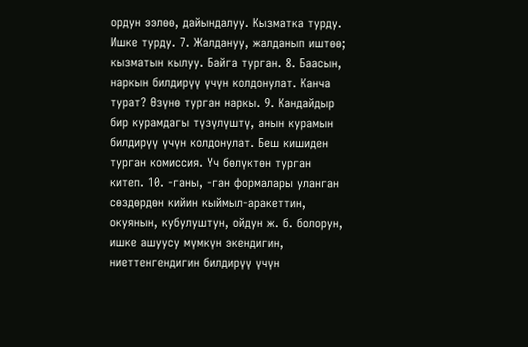ордун ээлөө, дайындалуу. Кызматка турду. Ишке турду. 7. Жалдануу, жалданып иштөө; кызматын кылуу. Байга турган. 8. Баасын, наркын билдирүү үчүн колдонулат. Канча турат? Өзүнө турган наркы. 9. Кандайдыр бир курамдагы түзүлүштү, анын курамын билдирүү үчүн колдонулат. Беш кишиден турган комиссия. Үч бөлүктөн турган китеп. 10. -ганы, -ган формалары уланган сөздөрдөн кийин кыймыл-аракеттин, окуянын, кубулуштун, ойдун ж. б. болорун, ишке ашуусу мүмкүн экендигин, ниеттенгендигин билдирүү үчүн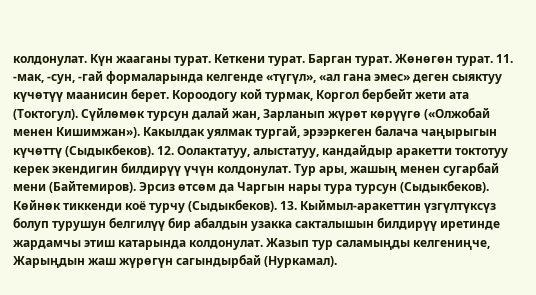колдонулат. Күн жааганы турат. Кеткени турат. Барган турат. Жөнөгөн турат. 11. -мак, -сун, -гай формаларында келгенде «түгүл», «ал гана эмес» деген сыяктуу күчөтүү маанисин берет. Короодогу кой турмак, Коргол бербейт жети ата (Токтогул). Сүйлөмөк турсун далай жан, Зарланып жүрөт көрүүгө («Олжобай менен Кишимжан»). Какылдак уялмак тургай, эрээркеген балача чаңырыгын күчөттү (Сыдыкбеков). 12. Оолактатуу, алыстатуу, кандайдыр аракетти токтотуу керек экендигин билдирүү үчүн колдонулат. Тур ары, жашың менен сугарбай мени (Байтемиров). Эрсиз өтсөм да Чаргын нары тура турсун (Сыдыкбеков). Көйнөк тиккенди коё турчу (Сыдыкбеков). 13. Кыймыл-аракеттин үзгүлтүксүз болуп турушун белгилүү бир абалдын узакка сакталышын билдирүү иретинде жардамчы этиш катарында колдонулат. Жазып тур саламыңды келгениңче, Жарыңдын жаш жүрөгүн сагындырбай (Нуркамал).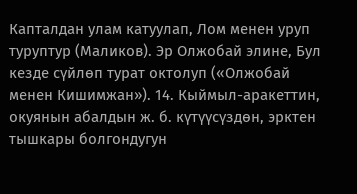Капталдан улам катуулап, Лом менен уруп туруптур (Маликов). Эр Олжобай элине, Бул кезде сүйлөп турат октолуп («Олжобай менен Кишимжан»). 14. Кыймыл-аракеттин, окуянын абалдын ж. б. күтүүсүздөн, эрктен тышкары болгондугун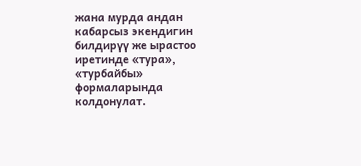жана мурда андан кабарсыз экендигин билдирүү же ырастоо иретинде «тура», «турбайбы» формаларында колдонулат.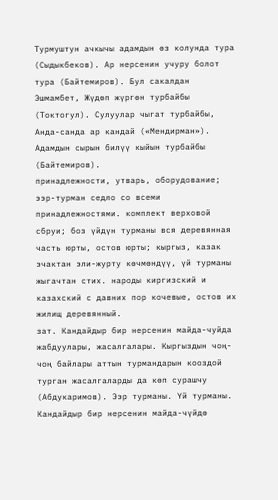Турмуштун ачкычы адамдын өз колунда тура (Сыдыкбеков). Ар нерсенин учуру болот тура (Байтемиров). Бул сакалдан Эшмамбет, Жүдөп жүргөн турбайбы (Токтогул). Сулуулар чыгат турбайбы, Анда-санда ар кандай («Мендирман»). Адамдын сырын билүү кыйын турбайбы (Байтемиров).
принадлежности, утварь, оборудование; ээр-турман седло со всеми принадлежностями. комплект верховой сбруи; боз үйдүн турманы вся деревянная часть юрты, остов юрты; кыргыз, казак эчактан эли-журту көчмөндүү, үй турманы жыгачтан стих. народы киргизский и казахский с давних пор кочевые, остов их жилищ деревянный.
зат. Кандайдыр бир нерсенин майда-чуйда жабдуулары, жасалгалары. Кыргыздын чоң-чоң байлары аттын турмандарын кооздой турган жасалгаларды да көп сурашчу (Абдукаримов). Ээр турманы. Үй турманы.
Кандайдыр бир нерсенин майда-чүйдө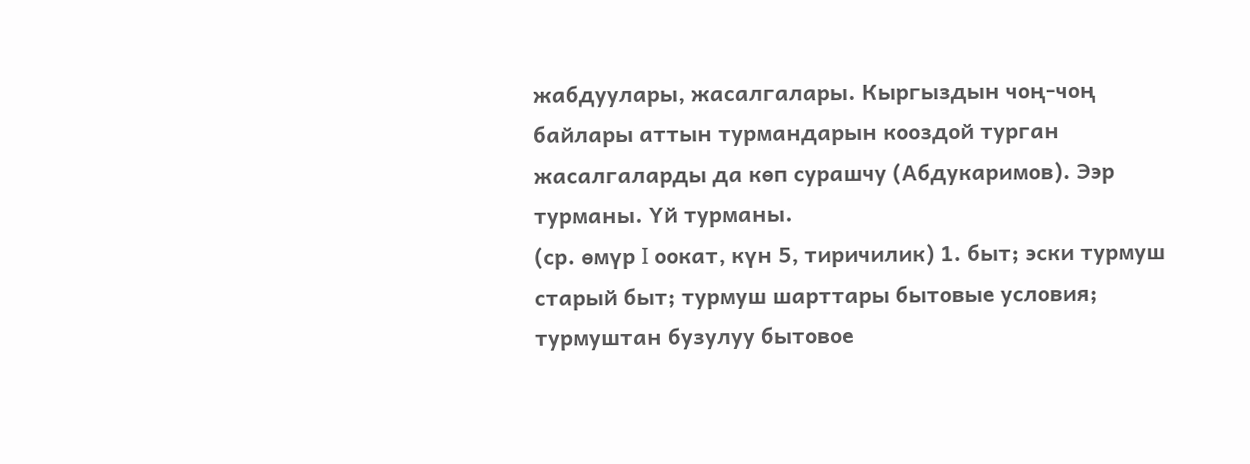жабдуулары, жасалгалары. Кыргыздын чоң-чоң байлары аттын турмандарын кооздой турган жасалгаларды да көп сурашчу (Абдукаримов). Ээр турманы. Үй турманы.
(ср. өмүр I оокат, күн 5, тиричилик) 1. быт; эски турмуш старый быт; турмуш шарттары бытовые условия; турмуштан бузулуу бытовое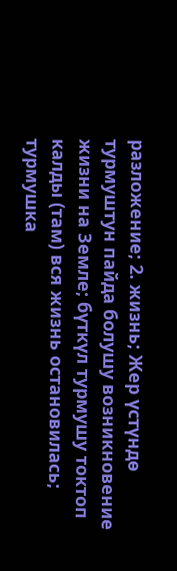разложение; 2. жизнь; Жер үстүндө турмуштун пайда болушу возникновение жизни на Земле; бүткүл турмушу токтоп калды (там) вся жизнь остановилась; турмушка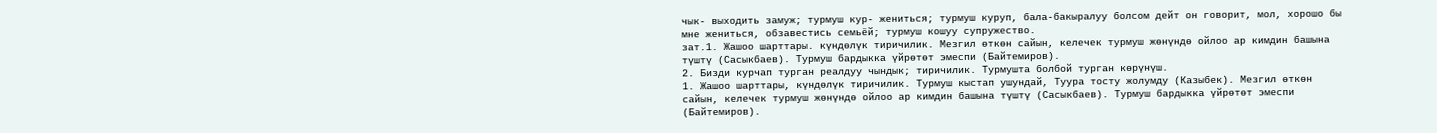чык- выходить замуж; турмуш кур- жениться; турмуш куруп, бала-бакыралуу болсом дейт он говорит, мол, хорошо бы мне жениться, обзавестись семьёй; турмуш кошуу супружество.
зат.1. Жашоо шарттары. күндөлүк тиричилик. Мезгил өткөн сайын, келечек турмуш жөнүндө ойлоо ар кимдин башына түштү (Сасыкбаев). Турмуш бардыкка үйрөтөт эмеспи (Байтемиров).
2. Бизди курчап турган реалдуу чындык; тиричилик. Турмушта болбой турган көрүнүш.
1. Жашоо шарттары, күндөлүк тиричилик. Турмуш кыстап ушундай, Туура тосту жолумду (Казыбек). Мезгил өткөн сайын, келечек турмуш жөнүндө ойлоо ар кимдин башына түштү (Сасыкбаев). Турмуш бардыкка үйрөтөт эмеспи (Байтемиров).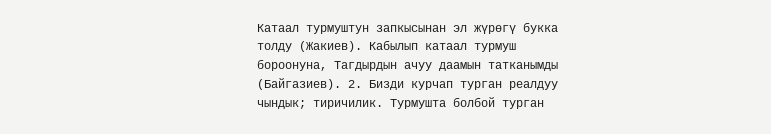Катаал турмуштун запкысынан эл жүрөгү букка толду (Жакиев). Кабылып катаал турмуш бороонуна, Тагдырдын ачуу даамын татканымды (Байгазиев). 2. Бизди курчап турган реалдуу чындык; тиричилик. Турмушта болбой турган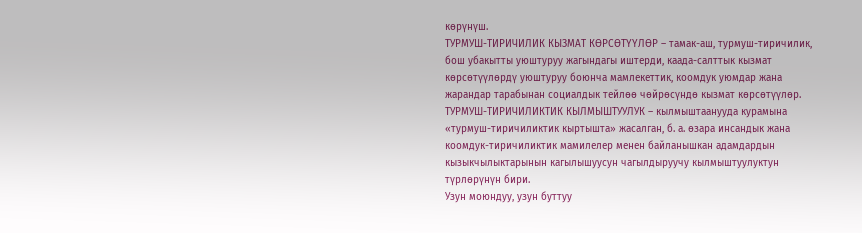көрүнүш.
ТУРМУШ-ТИРИЧИЛИК КЫЗМАТ КӨРСӨТҮҮЛӨР – тамак-аш, турмуш-тиричилик, бош убакытты уюштуруу жагындагы иштерди, каада-салттык кызмат көрсөтүүлөрдү уюштуруу боюнча мамлекеттик, коомдук уюмдар жана жарандар тарабынан социалдык тейлөө чөйрөсүндө кызмат көрсөтүүлөр.
ТУРМУШ-ТИРИЧИЛИКТИК КЫЛМЫШТУУЛУК – кылмыштаанууда курамына «турмуш-тиричиликтик кыртышта» жасалган, б. а. өзара инсандык жана коомдук-тиричиликтик мамилелер менен байланышкан адамдардын кызыкчылыктарынын кагылышуусун чагылдыруучу кылмыштуулуктун түрлөрүнүн бири.
Узун моюндуу, узун буттуу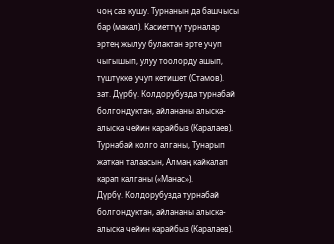чоң саз кушу. Турнанын да башчысы бар (макал). Касиеттүү турналар эртең жылуу булактан эрте учуп чыгышып, улуу тоолорду ашып, түштүккө учуп кетишет (Стамов).
зат. Дүрбү. Колдорубузда турнабай болгондуктан, айлананы алыска-алыска чейин карайбыз (Каралаев). Турнабай колго алганы, Тунарып жаткан талаасын, Алмаң кайкалап карап калганы («Манас»).
Дүрбү. Колдорубузда турнабай болгондуктан, айлананы алыска-алыска чейин карайбыз (Каралаев).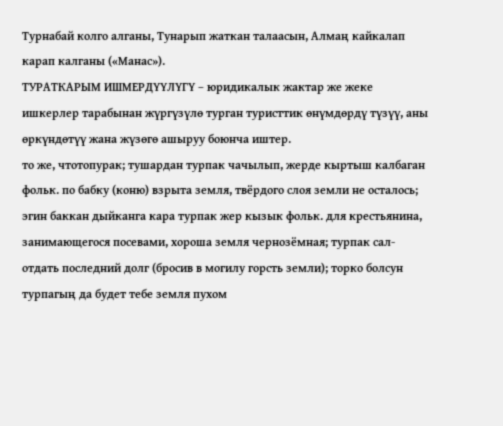Турнабай колго алганы, Тунарып жаткан талаасын, Алмаң кайкалап карап калганы («Манас»).
ТУРАТКАРЫМ ИШМЕРДҮҮЛҮГҮ – юридикалык жактар же жеке ишкерлер тарабынан жүргүзүлө турган туристтик өнүмдөрдү түзүү, аны өркүндөтүү жана жүзөгө ашыруу боюнча иштер.
то же, чтотопурак; тушардан турпак чачылып, жерде кыртыш калбаган фольк. по бабку (коню) взрыта земля, твёрдого слоя земли не осталось; эгин баккан дыйканга кара турпак жер кызык фольк. для крестьянина, занимающегося посевами, хороша земля чернозёмная; турпак сал- отдать последний долг (бросив в могилу горсть земли); торко болсун турпагың да будет тебе земля пухом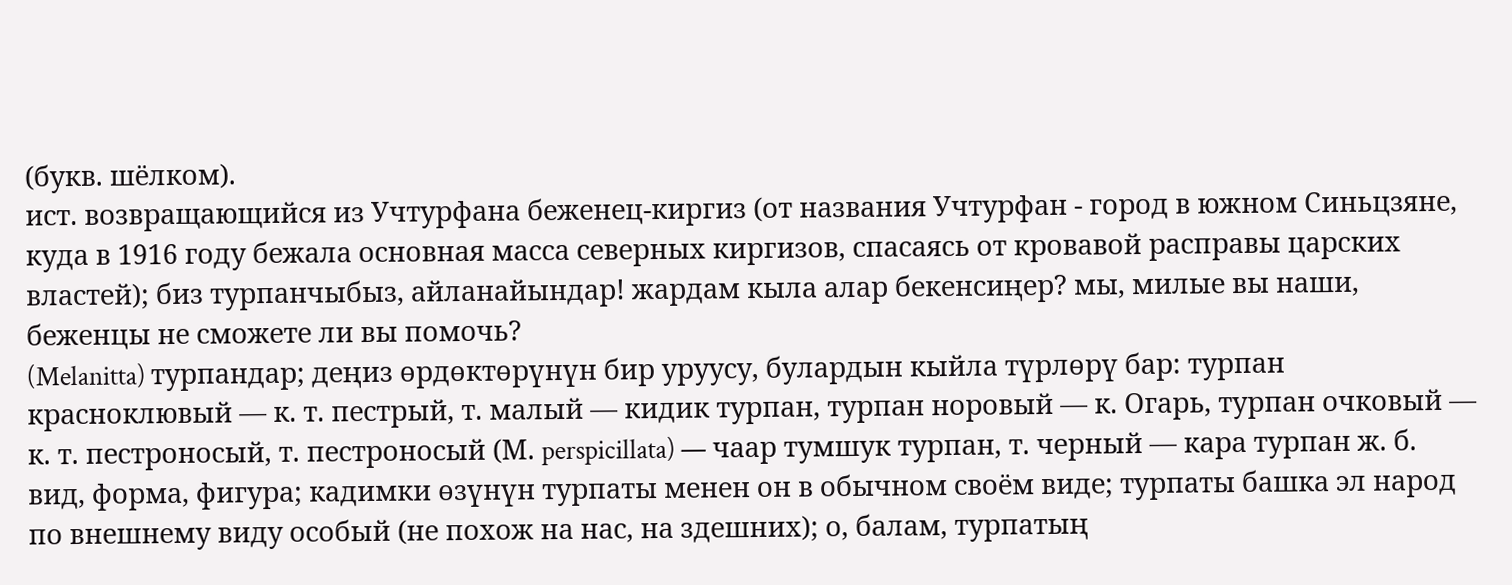(букв. шёлком).
ист. возвращающийся из Учтурфана беженец-киргиз (от названия Учтурфан - город в южном Синьцзяне, куда в 1916 году бежала основная масса северных киргизов, спасаясь от кровавой расправы царских властей); биз турпанчыбыз, айланайындар! жардам кыла алар бекенсиңер? мы, милые вы наши, беженцы не сможете ли вы помочь?
(Melanitta) турпандар; деңиз өрдөктөрүнүн бир уруусу, булардын кыйла түрлөрү бар: турпан красноклювый — к. т. пестрый, т. малый — кидик турпан, турпан норовый — к. Огарь, турпан очковый — к. т. пестроносый, т. пестроносый (М. perspicillata) — чаар тумшук турпан, т. черный — кара турпан ж. б.
вид, форма, фигура; кадимки өзүнүн турпаты менен он в обычном своём виде; турпаты башка эл народ по внешнему виду особый (не похож на нас, на здешних); о, балам, турпатың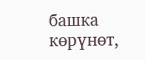башка көрүнөт,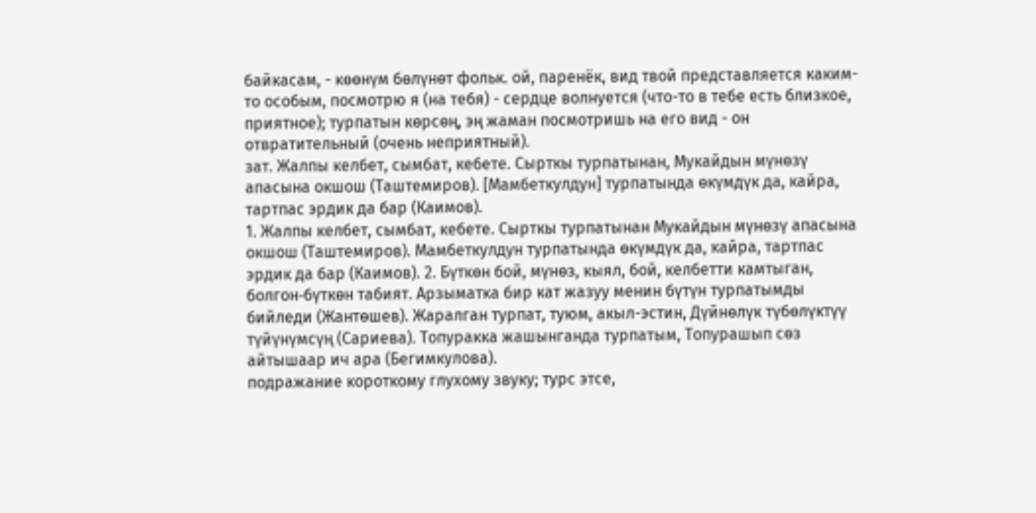байкасам, - көөнүм бөлүнөт фольк. ой, паренёк, вид твой представляется каким-то особым, посмотрю я (на тебя) - сердце волнуется (что-то в тебе есть близкое, приятное); турпатын көрсөң, эң жаман посмотришь на его вид - он отвратительный (очень неприятный).
зат. Жалпы келбет, сымбат, кебете. Сырткы турпатынан, Мукайдын мүнөзү апасына окшош (Таштемиров). [Мамбеткулдун] турпатында өкүмдүк да, кайра, тартпас эрдик да бар (Каимов).
1. Жалпы келбет, сымбат, кебете. Сырткы турпатынан Мукайдын мүнөзү апасына окшош (Таштемиров). Мамбеткулдун турпатында өкүмдүк да, кайра, тартпас эрдик да бар (Каимов). 2. Бүткөн бой, мүнөз, кыял, бой, келбетти камтыган, болгон‑бүткөн табият. Арзыматка бир кат жазуу менин бүтүн турпатымды бийледи (Жантөшев). Жаралган турпат, туюм, акыл-эстин, Дүйнөлүк түбөлүктүү түйүнүмсүң (Сариева). Топуракка жашынганда турпатым, Топурашып сөз айтышаар ич ара (Бегимкулова).
подражание короткому глухому звуку; турс этсе,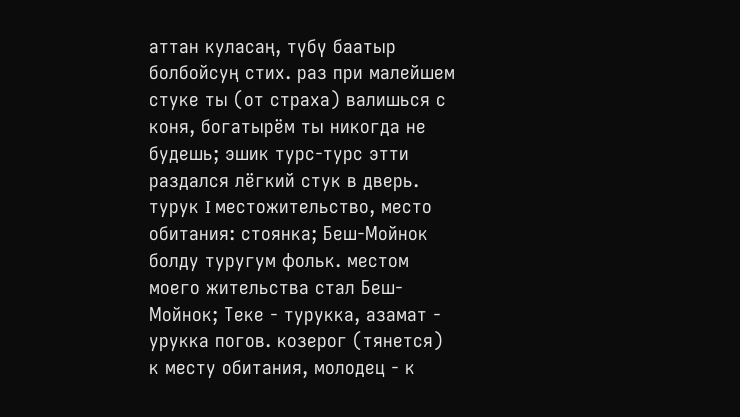аттан куласаң, түбү баатыр болбойсуң стих. раз при малейшем стуке ты (от страха) валишься с коня, богатырём ты никогда не будешь; эшик турс-турс этти раздался лёгкий стук в дверь.
турук I местожительство, место обитания: стоянка; Беш-Мойнок болду туругум фольк. местом моего жительства стал Беш-Мойнок; Теке - турукка, азамат - урукка погов. козерог (тянется) к месту обитания, молодец - к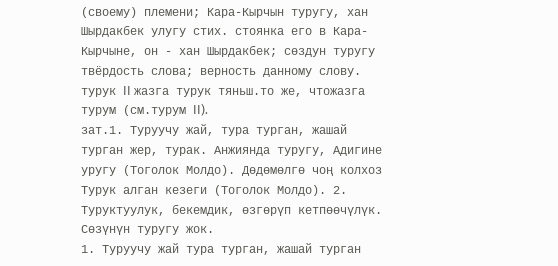(своему) племени; Кара-Кырчын туругу, хан Шырдакбек улугу стих. стоянка его в Кара-Кырчыне, он - хан Шырдакбек; сөздун туругу твёрдость слова; верность данному слову. турук II жазга турук тяньш.то же, чтожазга турум (см.турум II).
зат.1. Туруучу жай, тура турган, жашай турган жер, турак. Анжиянда туругу, Адигине уругу (Тоголок Молдо). Дөдөмөлгө чоң колхоз Турук алган кезеги (Тоголок Молдо). 2. Туруктуулук, бекемдик, өзгөрүп кетпөөчүлүк. Сөзүнүн туругу жок.
1. Туруучу жай тура турган, жашай турган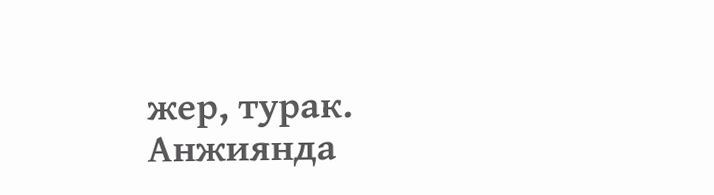жер, турак. Анжиянда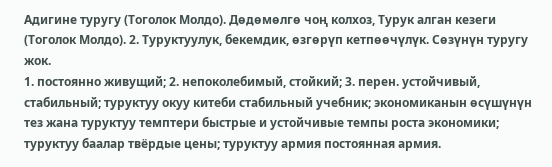Адигине туругу (Тоголок Молдо). Дөдөмөлгө чоң колхоз, Турук алган кезеги (Тоголок Молдо). 2. Туруктуулук, бекемдик, өзгөрүп кетпөөчүлүк. Сөзүнүн туругу жок.
1. постоянно живущий; 2. непоколебимый, стойкий; 3. перен. устойчивый, стабильный; туруктуу окуу китеби стабильный учебник; экономиканын өсүшүнүн тез жана туруктуу темптери быстрые и устойчивые темпы роста экономики; туруктуу баалар твёрдые цены; туруктуу армия постоянная армия.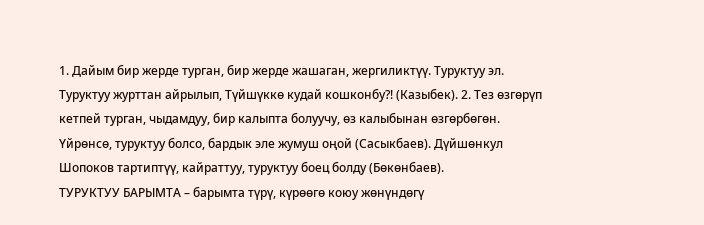1. Дайым бир жерде турган, бир жерде жашаган, жергиликтүү. Туруктуу эл. Туруктуу журттан айрылып, Түйшүккө кудай кошконбу?! (Казыбек). 2. Тез өзгөрүп кетпей турган, чыдамдуу, бир калыпта болуучу, өз калыбынан өзгөрбөгөн. Үйрөнсө, туруктуу болсо, бардык эле жумуш оңой (Сасыкбаев). Дүйшөнкул Шопоков тартиптүү, кайраттуу, туруктуу боец болду (Бөкөнбаев).
ТУРУКТУУ БАРЫМТА – барымта түрү, күрөөгө коюу жөнүндөгү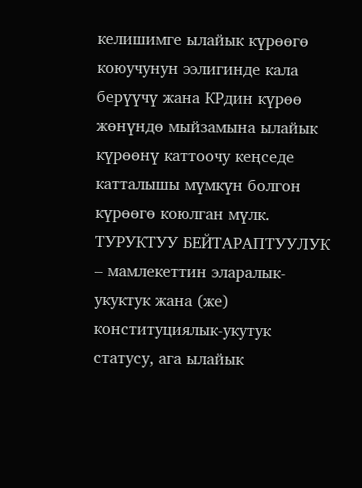келишимге ылайык күрөөгө коюучунун ээлигинде кала берүүчү жана КРдин күрөө жөнүндө мыйзамына ылайык күрөөнү каттоочу кеңседе катталышы мүмкүн болгон күрөөгө коюлган мүлк.
ТУРУКТУУ БЕЙТАРАПТУУЛУК – мамлекеттин эларалык-укуктук жана (же) конституциялык-укутук статусу, ага ылайык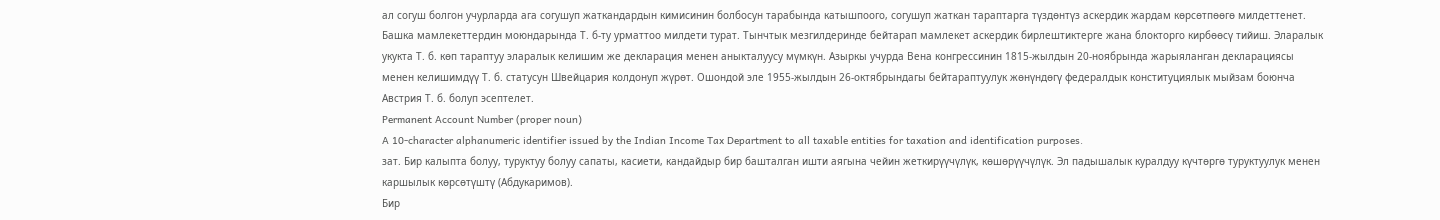ал согуш болгон учурларда ага согушуп жаткандардын кимисинин болбосун тарабында катышпоого, согушуп жаткан тараптарга түздөнтүз аскердик жардам көрсөтпөөгө милдеттенет. Башка мамлекеттердин моюндарында Т. б-ту урматтоо милдети турат. Тынчтык мезгилдеринде бейтарап мамлекет аскердик бирлештиктерге жана блокторго кирбөөсү тийиш. Эларалык укукта Т. б. көп тараптуу эларалык келишим же декларация менен аныкталуусу мүмкүн. Азыркы учурда Вена конгрессинин 1815-жылдын 20-ноябрында жарыяланган декларациясы менен келишимдүү Т. б. статусун Швейцария колдонуп жүрөт. Ошондой эле 1955-жылдын 26-октябрындагы бейтараптуулук жөнүндөгү федералдык конституциялык мыйзам боюнча Австрия Т. б. болуп эсептелет.
Permanent Account Number (proper noun)
A 10-character alphanumeric identifier issued by the Indian Income Tax Department to all taxable entities for taxation and identification purposes.
зат. Бир калыпта болуу, туруктуу болуу сапаты, касиети, кандайдыр бир башталган ишти аягына чейин жеткирүүчүлүк, көшөрүүчүлүк. Эл падышалык куралдуу күчтөргө туруктуулук менен каршылык көрсөтүштү (Абдукаримов).
Бир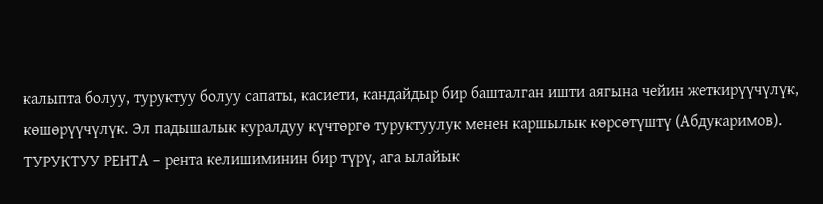калыпта болуу, туруктуу болуу сапаты, касиети, кандайдыр бир башталган ишти аягына чейин жеткирүүчүлүк, көшөрүүчүлүк. Эл падышалык куралдуу күчтөргө туруктуулук менен каршылык көрсөтүштү (Абдукаримов).
ТУРУКТУУ РЕНТА – рента келишиминин бир түрү, ага ылайык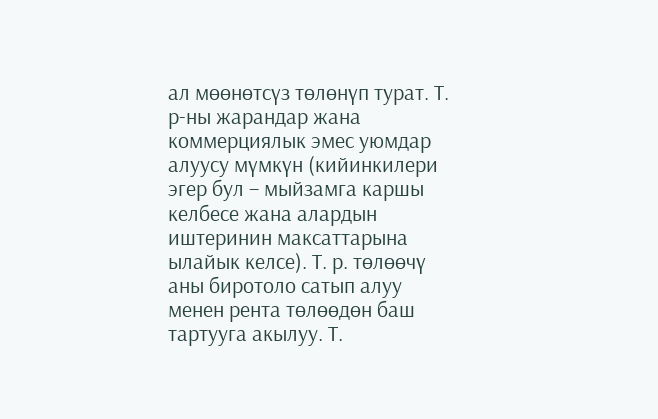ал мөөнөтсүз төлөнүп турат. Т. р-ны жарандар жана коммерциялык эмес уюмдар алуусу мүмкүн (кийинкилери эгер бул – мыйзамга каршы келбесе жана алардын иштеринин максаттарына ылайык келсе). Т. р. төлөөчү аны биротоло сатып алуу менен рента төлөөдөн баш тартууга акылуу. Т.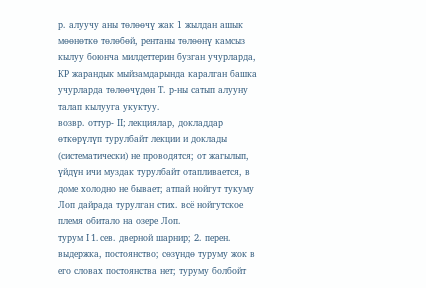р. алуучу аны төлөөчү жак 1 жылдан ашык мөөнөткө төлөбөй, рентаны төлөөнү камсыз кылуу боюнча милдеттерин бузган учурларда, КР жарандык мыйзамдарында каралган башка учурларда төлөөчүдөн Т. р-ны сатып алууну талап кылууга укуктуу.
возвр. оттур- II; лекциялар, докладдар өткөрүлүп турулбайт лекции и доклады (систематически) не проводятся; от жагылып, үйдүн ичи муздак турулбайт отапливается, в доме холодно не бывает; атпай нойгут тукуму Лоп дайрада турулган стих. всё нойгутское племя обитало на озере Лоп.
турум I 1. сев. дверной шарнир; 2. перен. выдержка, постоянство; сөзүндө туруму жок в его словах постоянства нет; туруму болбойт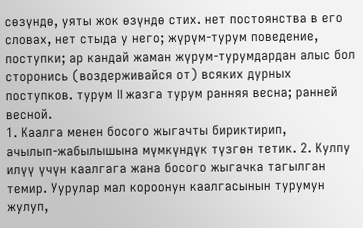сөзүндө, уяты жок өзүндө стих. нет постоянства в его словах, нет стыда у него; жүрүм-турум поведение, поступки; ар кандай жаман жүрум-турумдардан алыс бол сторонись (воздерживайся от) всяких дурных поступков. турум II жазга турум ранняя весна; ранней весной.
1. Каалга менен босого жыгачты бириктирип, ачылып‑жабылышына мүмкүндүк түзгөн тетик. 2. Кулпу илүү үчүн каалгага жана босого жыгачка тагылган темир. Уурулар мал короонун каалгасынын турумун жулуп,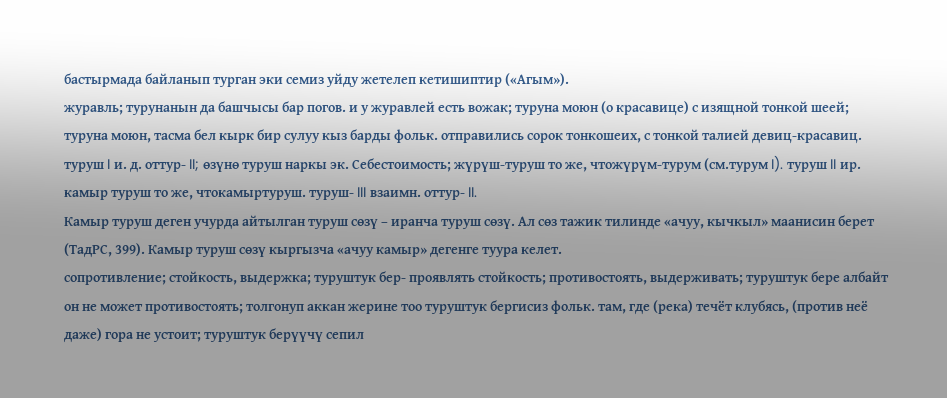бастырмада байланып турган эки семиз уйду жетелеп кетишиптир («Агым»).
журавль; турунанын да башчысы бар погов. и у журавлей есть вожак; туруна моюн (о красавице) с изящной тонкой шеей; туруна моюн, тасма бел кырк бир сулуу кыз барды фольк. отправились сорок тонкошеих, с тонкой талией девиц-красавиц.
туруш I и. д. оттур- II; өзүнө туруш наркы эк. Cебестоимость; жүрүш-туруш то же, чтожүрүм-турум (см.турум I). туруш II ир. камыр туруш то же, чтокамыртуруш. туруш- III взаимн. оттур- II.
Камыр туруш деген учурда айтылган туруш сөзү – иранча туруш сөзү. Ал сөз тажик тилинде «ачуу, кычкыл» маанисин берет (ТадРС, 399). Камыр туруш сөзү кыргызча «ачуу камыр» дегенге туура келет.
сопротивление; стойкость, выдержка; туруштук бер- проявлять стойкость; противостоять, выдерживать; туруштук бере албайт он не может противостоять; толгонуп аккан жерине тоо туруштук бергисиз фольк. там, где (река) течёт клубясь, (против неё даже) гора не устоит; туруштук берүүчү сепил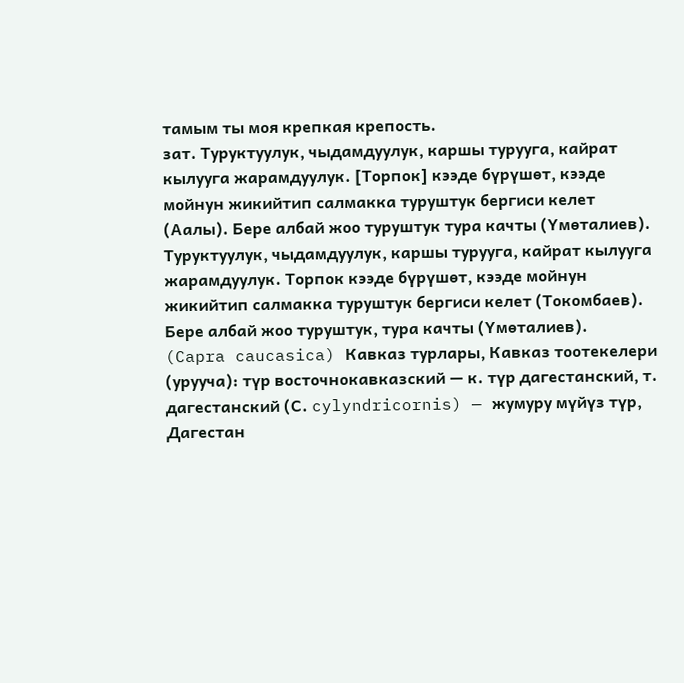тамым ты моя крепкая крепость.
зат. Туруктуулук, чыдамдуулук, каршы турууга, кайрат кылууга жарамдуулук. [Торпок] кээде бүрүшөт, кээде мойнун жикийтип салмакка туруштук бергиси келет (Аалы). Бере албай жоо туруштук тура качты (Үмөталиев).
Туруктуулук, чыдамдуулук, каршы турууга, кайрат кылууга жарамдуулук. Торпок кээде бүрүшөт, кээде мойнун жикийтип салмакка туруштук бергиси келет (Токомбаев). Бере албай жоо туруштук, тура качты (Үмөталиев).
(Capra caucasica) Кавказ турлары, Кавказ тоотекелери (урууча): түр восточнокавказский — к. түр дагестанский, т. дагестанский (С. cylyndricornis) — жумуру мүйүз түр, Дагестан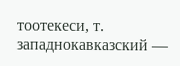тоотекеси, т. западнокавказский —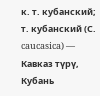к. т. кубанский; т. кубанский (С. caucasica) — Кавказ түрү, Кубань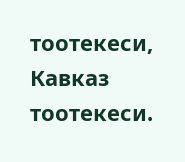тоотекеси, Кавказ тоотекеси.